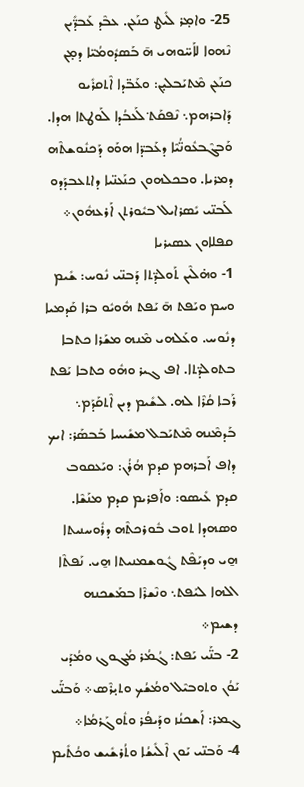25- ܘܐܡ̣ܪ ܠܺܝܛ ܟܢܰܥܢ. ܥܒܶܕ ܥܰܒܕ̈ܺܝܢ ܢܶܗܘܐ ܠܐܰܚ̈ܘܗܝ ܗ̄ ܒܰܣܕܽܘܡܳܝ̈ܐ ܕܡ̣ܢ ܟܢܰܥܢ ܡܶܬܝܰܒܠܝ̣ܢ: ܘܥܰܒ̈ܕܐ ܐܶܬܩܪܺܝܘ ܕܰܐܒܪܗܡ܆ ܢܶܦܩܰܬ݀ ܠܰܥܒܳܕܐ ܠܰܘܛܬܐ ܗܕܐ. ܘܰܒܓܶܒܥܽܘܢ̈ܳܝܶܐ ܕܥܰܒܕ̈ܐ ܗܘܰܘ ܕܰܟܢܽܘܫܬܶܗ ܕܡܪܝܐ. ܘܒܟܠܗܘܢ ܟܢܰܥܢ̈ܝܐ ܕܐܬܥܒܕܰܕܘ ܠܰܒܢ̈ܝ ܝܺܣܪܐܝܠ ܒܝܽܘܪܬܢ ܐܰܪܥܗܽܘܢ܀
ܩܦܠܐܘܢ ܥܣܝܪܝܐ
1- ܘܗ̇ܠܶܝܢ ܬܰܘܠܕ̈ܬܐ ܕܰܒܢ̈ܝ ܢܽܘܚ: ܫܺܝܡ ܘܚܡ ܘܝܰܦܬ ܗ̄ ܝܰܦܬ ܗܽܘܝܽܘ ܒܪܐ ܩܰܕܡܝܐ ܕܢܽܘܚ. ܘܥܰܠܗܝ ܡܶܢܗ ܡܫܰܪܐ ܟܬܒܐ ܒܬܘܠܕ̈ܬܐ. ܐܦ ܓܝܪ ܘܗܽܘ ܟܬܒܐ ܝܰܦܬ ܪܰܒܐ ܩܳܪܶܐ ܠܗ. ܠܫܺܝܡ ܕܝܢ ܐܶܬܩܰܕܰܡ܆ ܒܰܕܡܶܢܗ ܡܶܬܝܰܒܠ ܡܫܺܝܚܐ ܒܰܒܣܰܪ: ܐܝܟ ܕܐܦ ܐܰܒܪܗܡ ܩܕܡ ܗܳܪܳܢ: ܘܝܰܥܩܘܒ ܩܕܡ ܥܺܝܣܘ: ܘܐܰܦܪܝܡ ܩܕܡ ܡܢܰܫܶܐ. ܘܣܗܕܐ ܬܘܒ ܒܽܘܪܟܬܶܗ ܕܪܽܘܚܢܝܬܐ ܗ̱ܝ ܘܕܝܰܦܶܬ ܓܽܘܫܡܢܝܬܐ ܗ̱ܝ. ܢܰܦܬܶܐ ܐܠܗܐ ܠܝܰܦܬ܆ ܘܢܶܫܪܶܐ ܒܡܰܫܟܢܗ ܕܫܝܡ܀
2- ܒܢ̈ܰܝ ܝܰܦܬ: ܓܳܡܳܪ ܡܳܓܘܓ ܘܡܳܕܰܝ ܝܰܘܳܢ ܘܬܘܒܝܶܠ ܘܡܳܫܳܟ ܘܬܝ̣ܪܶܣ܀ ܘܰܒܢ̈ܰܝ ܓܡܪ: ܐܰܫܟܢܳܙ ܘܕܰܝܦܳܪ ܘܬܽܘܓܰܪܡܳܐ܀
4- ܘܰܒܢ̈ܝ ܝܰܘܢ ܐܶܠܺܝܫܳܐ ܘܬܳܪܫܺܝܫ ܘܟܳܬܺܝܡ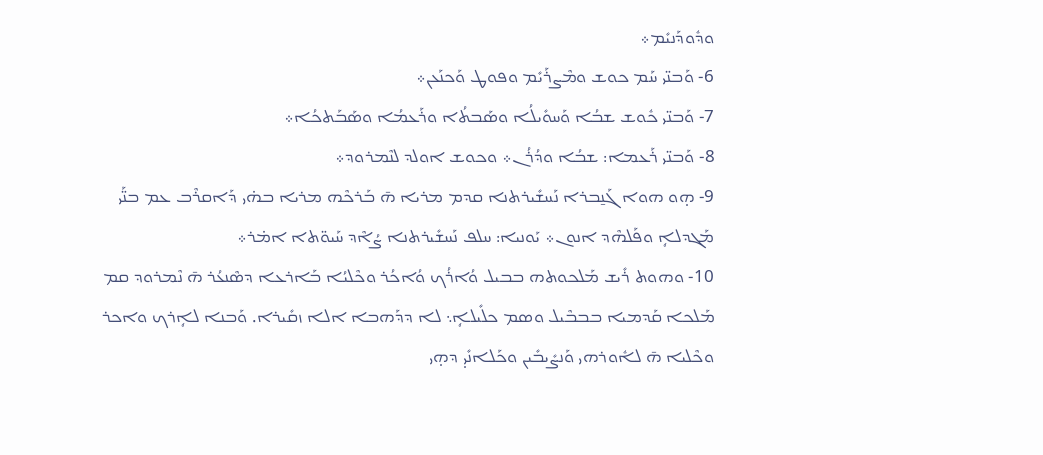ܘܕܽܘܕܰܢܝܺܡ܀
6- ܘܰܒܢ̈ܝ ܚܰܡ ܟܘܫ ܘܡܶܨܪܰܝܺܡ ܘܦܘܛ ܘܰܟܢܰܥܢ܀
7- ܘܰܒܢ̈ܝ ܟܽܘܫ ܫܒܳܐ ܘܰܚܘܺܝܠܳܐ ܘܣܰܒܬܳܐ ܘܪܰܥܡܳܐ ܘܣܰܒܰܬܟܳܐ܀
8- ܘܰܒܢ̈ܝ ܪܰܥܡܐ: ܫܒܳܐ ܘܕܳܪܳܢ܀ ܘܟܘܫ ܐܘܠܕ ܠܢܶܡܪܘܕ܀
9- ܗ̣ܘ ܗܘܐ ܓܰܢ̱ܒܪܐ ܢܰܚܫܺܝܪܬܢܐ ܩܕܡ ܡܪܝܐ ܗ̄ ܒܰܪܟܶܗ ܡܪܝܐ ܒܗ̇ܝ ܕܰܐܩܪܶܒ ܥܡ ܒܢ̈ܰܝ ܡܰܓܕܠܐܴ ܘܦܰܠܗܶܕ ܐܢܘܢ܀ ܝܰܘܢܝܐ: ܚܠܦ ܢܰܚܫܺܝܪܬܢܐ ܨܳܐܶܕ ܚܰܝܘ̈ܬܐ ܐܡ̇ܪ܀
10- ܘܗܘܬ ܪܺܝܫ ܡܰܠܟܘܬܗ ܒܒܝܠ ܘܳܐܪܳܟ ܘܳܐܟܳܪ ܘܟܶܠܝܳܐ ܒܰܐܪܥܐ ܕܣܶܢܥܳܪ ܗ̄ ܢܶܡܪܘܕ ܩܡ ܡܰܠܟܐ ܩܰܕܡܝܐ ܒܒܒܶܝܠ ܘܣܡ ܟܠܺܝܠܐܴ܆ ܠܐ ܕܕܰܗܒܐ ܐܠܐ ܙܩܺܝܪܐ. ܘܰܒܢܐ ܠܐܴܪܟ ܘܐܟܪ ܘܟܶܠܝܐ ܗ̄ ܠܐܽܘܪܗܝ ܘܰܢܨܺܝܒܺܝܢ ܘܟܰܠܐܢܺܝ̣ ܕܗ̣ܝ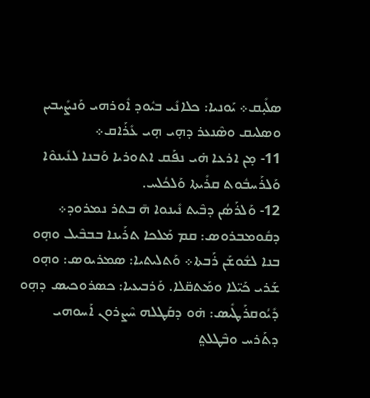ܣܠܺܝ̣ܩ܀ ܝܰܘܢܝܐ: ܟܠܐܢܺܝ ܒܝܽܘܕ ܐܽܘܪܗܝ ܘܰܢܨܺܝܒܝܢ ܘܣܠܝܩ ܘܣܶܢܥܪ ܕܗ̣ܝ ܗ̣ܝ ܥܺܪܰܐܩ܀
11- ܡ̣ܢ ܐܪܥܐ ܗ̇ܝ ܢܦܰܩ ܐܬܘܪܝܐ ܘܰܒܢܐ ܠܢܺܝܢܘܶܐ ܘܰܠܪܰܚܒܽܘܬ ܩܪܺܝܬܐ ܘܰܠܟܳܠܚ.
12- ܘܰܠܪܰܣܳܢ ܕܒܶܝܬ ܢܺܝܢܘܐ ܗ̄ ܒܬܪ ܢܡܪܘܕ܀
ܕܩܽܘܡܒܪܘܣ: ܩܡ ܡܰܠܟܐ ܬܪܰܝܢܐ ܒܒܒܶܝܠ ܘܗ̣ܘ ܒܢܐ ܠܫܽܘܫܰܢ ܪܰܒܬܐ܀ ܘܰܬܠܝܬܝܐ: ܣܡܪܝܘܣ: ܘܗ̣ܘ ܫܰܪܝ ܟܰܝ̈ܠܐ ܘܡܰܬܩ̈ܠܐ. ܘܰܪܒܝܥܝܐ: ܟܣܪܘܟܝܣ ܕܗ̣ܘ ܕܺܝܳܘܩܪܰܛܺܝܣ: ܗ̇ܘ ܕܩܰܛܠܗ ܚܶܨܪܘܢ ܐܰܚܘܗܝ ܕܬܰܪܚ ܘܒܶܛܠܬ݀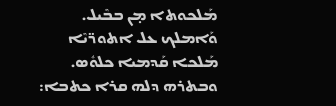ܡܰܠܟܘܬܐ ܡ̣ܢ ܒܒܶܝܠ. ܘܰܐܡܠܟ ܥܠ ܐܬܘܪ̈ܝܶܐ ܡܰܠܟܐ ܩܰܕܡܝܐ ܟܠܘܽܣ. ܘܒܬܪܗ ܕܠܗ ܩܪܐ ܟܬܒܐ: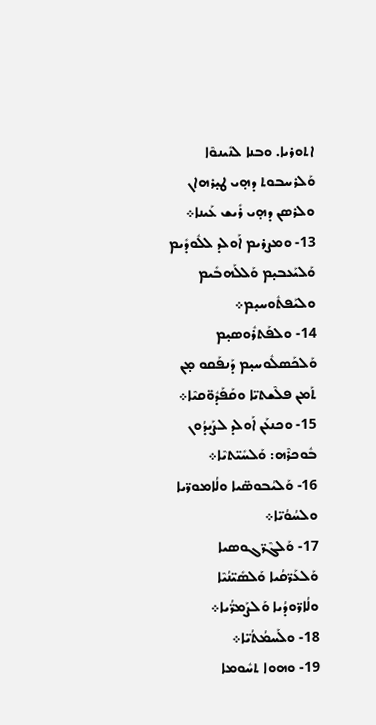ܐܬܘܪܝܐ. ܘܒܢܐ ܠܢܺܝܢܘܶܐ ܘܰܠܪܚܒܘܬ ܕܗ̣ܝ ܛܝ̣ܪܗܐܢ ܘܠܪܣܢ ܕܗ̣ܝ ܪܺܝܫ ܥܰܝܢܐ܀
13- ܘܡܨܪܝܡ ܐܰܘܠܕ ܠܠܽܘܕܺܝܡ ܘܰܠܝܰܥܒܝ̣ܡ ܘܰܠܠܰܗܒܺܝܡ ܘܠܝܰܦܬܽܘܚܝ̣ܡ܀
14- ܘܠܦܰܬܪܽܘܣܝ̣ܡ ܘܰܠܟܰܣܠܽܘܚܝ̣ܡ ܕܰܢܦܰܩܘ ܡ̣ܢ ܬܰܡܢ ܦܠܶܫܬܝ̈ܐ ܘܩܰܦܰܕܽܘ̈ܩܝܶܐ܀
15- ܘܟܢܥܰܢ ܐܰܘܠܕ ܠܨܰܝܕܳܘܢ ܒܽܘܟܪܶܗ: ܘܰܠܚܺܝ̈ܬܝܶܐ܀
16- ܘܰܠܝܳܒܘܣ̈ܝܐ ܘܠܳܐܡܘܪ̈ܝܐ ܘܠܚܳܘܳܝ̈ܐ܀
17- ܘܰܠܓܶܪ̈ܓܘܣܝܐ ܘܰܠܥܰܪ̈ܩܳܝܐ ܘܰܠܣܺܝ̈ܢܳܝܶܐ ܘܠܳܐܪ̈ܘܕܳܝܐ ܘܰܠܨܰܡܪ̈ܳܝܐ܀
18- ܘܠܰܚܡܳܬܳܝ̈ܐ܀
19- ܘܗܘܐ ܬܚܽܘܡܐ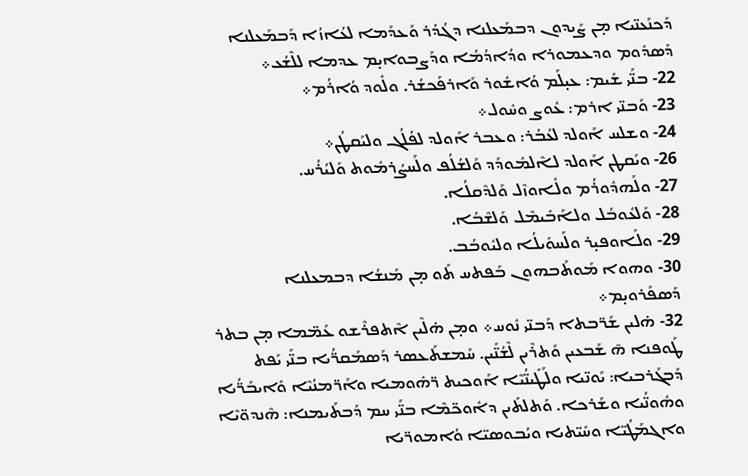ܕܰܟܢܰܥܢ̈ܝܐ ܡ̣ܢ ܨܰܝܕܘܢ ܕܒܡܰܥܠܢܐ ܕܓܳܕܳܪ ܘܰܥܕܰܡܐ ܠܥܳܐܙܳܐ ܕܰܒܡܰܥܠܢܐ ܕܰܣܕܽܘܡ ܘܕܥܡܘܪܐ ܘܕܳܐܕܳܡܳܐ ܘܕܰܨܒܘܐܝ̣ܡ ܥܕܡܐ ܠܠܶܫܳܥ܀
22- ܒܢ̈ܰܝ ܫܺܝܡ: ܥܝ̣ܠܰܡ ܘܳܐܫܽܘܪ ܘܰܐܪܦܰܟܫܳܪ. ܘܠܽܘܕ ܘܳܐܪܳܡ܀
23- ܘܰܒܢ̈ܝ ܐܪܡ: ܥܽܘܨ ܘܚܽܘܠ܀
24- ܘܫܠܚ ܐܰܘܠܕ ܠܥܳܒܳܪ: ܘܥܒܪ ܐܰܘܠܕ ܠܦܳܠܳܓ ܘܠܝܰܩܛܳܢ܀
26- ܘܝܰܩܛܢ ܐܰܘܠܕ ܠܐܶܠܡܽܘܕܰܕ ܘܰܠܫܳܠܳܦ ܘܠܰܚܨܳܪܡܽܘܬ ܘܰܠܝܳܪܳܚ.
27- ܘܠܰܗܕܽܘܪܳܡ ܘܠܽܐܘܙܶܠ ܘܰܠܕܶܩܠܳܐ.
28- ܘܰܠܥܽܘܒܳܠ ܘܠܐܰܒܺܝܡܶܠ ܘܰܠܫܶܒܳܐ.
29- ܘܠܰܐܘܦܝ̣ܪ ܘܠܰܚܘܺܝܠܳܐ ܘܠܝܽܘܒܳܒ.
30- ܘܗܘܐ ܡܰܘܬܰܒܗܘܢ ܒܰܦܬܚ ܬܰܘ ܡ̣ܢ ܡܰܢܫܳܐ ܕܒܡܥܠܢܐ ܕܰܣܦܰܪܘܝ̣ܡ܀
32- ܗ̇ܠܝܢ ܫܰܪ̈ܒܬܐ ܕܰܒܢ̈ܝ ܢܽܘܚ܀ ܘܡ̣ܢ ܗ̇ܠܶܝܢ ܐܶܬܦܪܶܫܘ ܥܰܡ̈ܡܐ ܡ̣ܢ ܒܬܪ ܛܰܘܦܢܐ ܗ̄ ܫܰܒܥܝܢ ܘܰܬܪܶܝܢ ܠܶܫܳܢ̈ܺܝܢ. ܚܰܡܫܬܰܥܣܪ ܕܰܣܡܰܩܪ̈ܳܝܐ ܒܢ̈ܰܝ ܝܰܦܬ ܕܰܒܓܰܪܒܝܐ: ܝܰܘܢ̈ܝܐ ܘܠܰܛܺܝܢ̈ܳܝܶܐ ܐܰܘܟܝܬ ܪ̈ܗܽܘܡܝܐ ܘܐܰܪ̈ܡܢܳܝܶܐ ܘܺܐܝܒܰܪ̈ܳܝܐ ܘܗܽܘܢ̈ܳܝܐ ܘܫܰܪܟܐ. ܘܰܬܠܬܺܝܢ ܕܐܽܘܟ̈ܡܶܐ ܒܢ̈ܰܝ ܚܡ ܕܰܒܬܰܝܡܢܐ: ܗܶܢܕܘ̈ܝܶܐ ܘܐܓܡܰܛܳܝ̈ܐ ܘܚܺܝ̈ܬܝܐ ܘܝܳܒܘܣܝ̈ܐ ܘܳܐܡܘܪ̈ܝܐ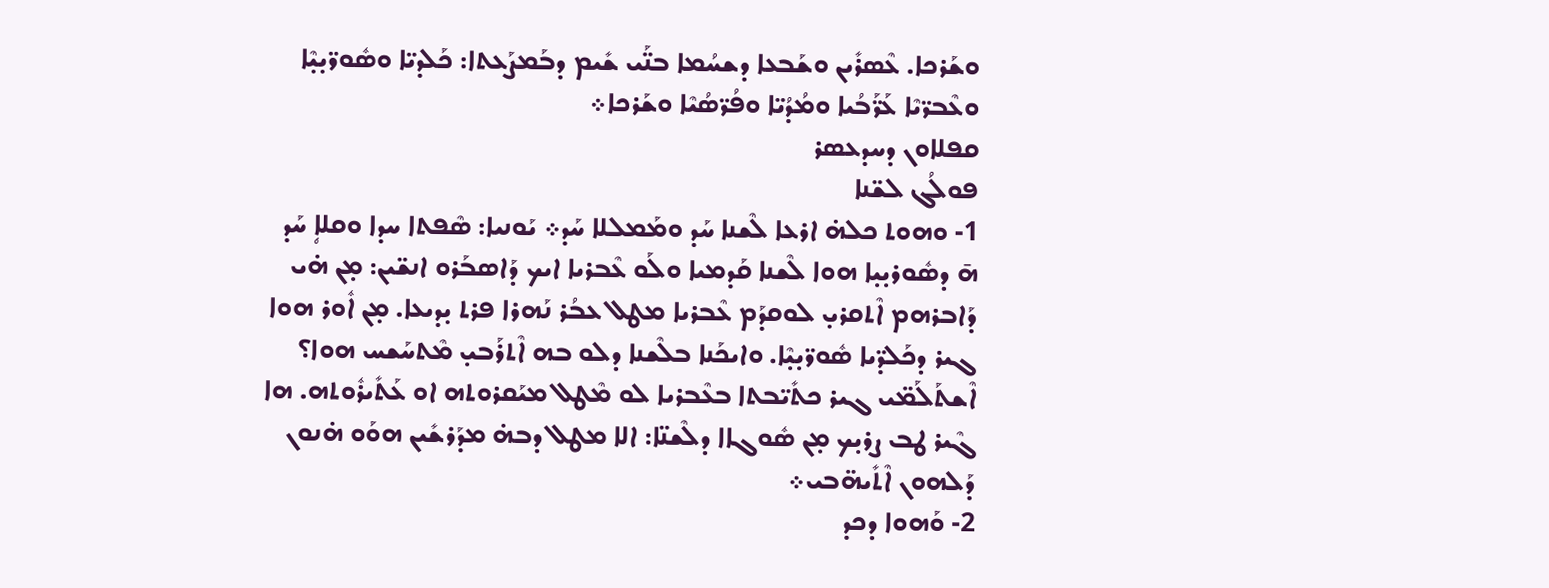ܘܫܰܪܟܐ. ܥܶܣܪܺܝܢ ܘܫܰܒܥܐ ܕܫܚܳܡܐ ܒܢ̈ܰܝ ܫܺܝܡ ܕܒܰܡܨܰܥܬܐ: ܟܰܠܕܝ̈ܐ ܘܣܽܘܪ̈ܝ̣ܝ̣ܶܐ ܘܥܶܒܪ̈ܝܶܐ ܥܰܪ̈ܰܒܳܝܐ ܘܡܳܕܳܝ̈ܐ ܘܦܳܪ̈ܣܳܝܶܐ ܘܫܰܪܟܐ܀
ܩܦܠܐܘܢ ܕܚܕܥܣܪ
ܦܘܠܳܓ ܠܫ̈ܢܐ
1- ܘܗܘܬ ܟܠܗ̇ ܐܪܥܐ ܠܶܫܢܐ ܚܰܕ ܘܡܰܡܠܠܐ ܚܰܕ܀ ܝܰܘܢܝܐ: ܣܶܦܬܐ ܚܕܐ ܘܩܠܐܴ ܚܰܕ ܗ̄ ܕܣܽܘܪܝ̣ܝ̣ܐ ܗܘܐ ܠܶܫܢܐ ܩܰܕܡܝܐ ܘܠܰܘ ܥܶܒܪܝܐ ܐܝܟ ܕܰܐܣܒܰܪܘ ܐܢܫ̈ܝܢ: ܡ̣ܢ ܗ̇ܝ ܕܰܐܒܪܗܡ ܐܶܬܩܪܝ̣ ܠܘܩܕܰܡ ܥܶܒܪܝܐ ܡܛܠ ܥܒܳܪ ܢܰܗܪܐ ܦܪܬ ܝ̣ܕܝܥܐ. ܡ̣ܢ ܐܽܘܪ ܗܘܐ ܓܝܪ ܕܟܰܠܕ̈ܝܐ ܣܽܘܪ̈ܝ̣ܝ̣ܶܐ. ܘܐܝܟܰܢܐ ܒܠܶܫܢܐ ܕܠܘ ܒܗ ܐܶܬܪܰܒܝ̣ ܡܶܬܚܰܫܚ ܗܘܐ؟ ܐܶܫܬܰܠܰܡ̈ܝ ܓܝܪ ܟܬܺܝ̈ܒܬܐ ܒܥܶܒܪܝܐ ܠܘ ܡܶܛܠ ܡܝܰܩܪܘܬܗ ܐܘ ܥܰܬܺܝܪܽܘܬܗ. ܗܐ ܓܶܝܪ ܛܒ ܨܪܝ̣ܟ ܡ̣ܢ ܣܽܘܓܐܐ ܕܠܶܫܢ̈ܐ: ܐܠܐ ܡܛܠ ܕܒܗ̇ ܡܕܰܪܫܺܝܢ ܗܘܰܘ ܗ̇ܢܘܢ ܕܰܠܗܘܢ ܐܶܬܺܝܗ̈ܒܝ܀
2- ܘܰܗܘܐ ܕܟܕ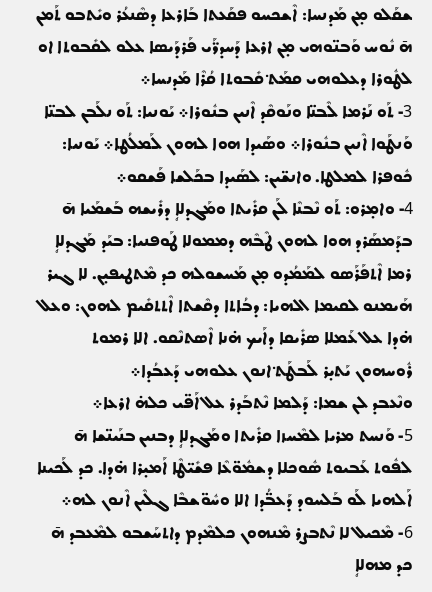ܫܩܰܠܘ ܡ̣ܢ ܡܰܕܢܚܐ: ܐܶܫܟܚܘ ܦܩܰܥܬܐ ܒܰܐܪܥܐ ܕܣܶܢܥܳܪ ܘܝܺܬܒܘ ܬܰܡܢ ܗ̄ ܢܽܘܚ ܘܰܒܢ̈ܘܗܝ ܡ̣ܢ ܐܪܥܐ ܕܰܚܕܪ̈ܰܝ ܦܰܪܕܰܝܣܐ ܥܠܘ ܠܩܺܒܘܬܐ ܐܘ ܠܛܽܘܪܐ ܕܥܠܘܗܝ ܩܡܰܬ݀ ܩܺܒܘܬܐ ܩܳܪܶܐ ܡܰܕܢܚܐ܀
3- ܬܰܘ ܢܰܪܡܐ ܠܶܒܢ̈ܐ ܘܢܰܘܩܶܕ ܐܶܢܝܢ ܒܢܽܘܪܐ܀ ܝܰܘܢܝܐ: ܬܰܘ ܢܠܰܒܢ ܠܒܢ̈ܐ ܘܰܢܛܰܘܐ ܐܶܢܝܢ ܒܢܽܘܪܐ܀ ܘܣܰܝܕܐ ܗܘܐ ܠܗܘܢ ܠܰܡܠܳܛܐ܀ ܝܰܘܢܝܐ: ܟܽܘܦܪܐ ܠܡܠܛܐ. ܘܐܢܫ̈ܝܢ: ܠܣܰܝܕܐ ܒܟܰܠܫܐ ܦܰܫܩܘ܀
4- ܘܐܡ̣ܪܘ: ܬܰܘ ܢܶܒܢܶܐ ܠܰܢ ܩܪܺܝܬܐ ܘܡܰܓܕܠܐܴ ܕܪܺܝܫܗ ܒܰܫܡܰܝܐ ܗ̄ ܒܕܰܡܣܰܪܕ ܗܘܐ ܠܗܘܢ ܛܶܒܶܗ ܕܡܡܘܠܐ ܛܰܘܦܢܝܐ: ܒܝܰܕ ܡܰܓܕܠܐܴ ܪܡܐ ܐܶܬܦܰܪܰܣܘ ܠܡܰܡܳܕܘ ܡ̣ܢ ܡܰܚܫܘܠܗ ܟܕ ܡܶܬܛܝܦܝ̣ܢ. ܠܐ ܓܝܪ ܗܰܝܡܢܘ ܠܩܝܡܐ ܐܠܗܝܐ: ܕܒܳܐܬܐ ܕܩܶܫܬܐ ܐܶܬܬܩܺܝܡ ܠܗܘܢ: ܘܥܠ ܗ̇ܕܐ ܥܠ ܥܰܡܠܐ ܣܪܺܝܩܐ ܕܐܰܝܟ ܗ̇ܢܐ ܐܶܣܬܢܶܩܘ. ܐܠܐ ܪܡܘܬ ܪܽܘܚܗܘܢ ܝܰܬܝ̣ܪ ܠܰܒܛܰܬ݀ ܐܢܘܢ ܥܠܘܗܝ ܕܰܥܒܳܕܐ܀
ܘܢܶܥܒܕ ܠܢ ܫܡܐ: ܕܰܠܡܐ ܢܶܬܒܰܕܪ ܥܠ ܐܰܦ̈ܝ ܟܠܗ̇ ܐܪܥܐ܀
5- ܘܰܢܚܬ ܡܪܝܐ ܠܡܶܚܙܐ ܩܪܺܝܬܐ ܘܡܰܓܕܠܐܴ ܕܒܢܝܢ ܒܢܰܝܢ̈ܫܐ ܗ̄ ܠܦܽܘܬ ܥܰܒܝܘܬ ܣܽܘܟܠܐ ܕܫܡܽܘ̈ܥܶܐ ܦܫܺܝ̈ܛܶܐ ܐܰܡܝ̣ܪܐ ܗ̇ܕܐ. ܟܕ ܠܰܟܝܢܐ ܐܰܠܗܝܐ ܠܰܘ ܒܰܠܚܘܕ ܕܰܥܒ̈ܳܕܐ ܐܠܐ ܘܚܽܘ̈ܫܒܶܐ ܓܠܶܝܢ ܐܶܢܘܢ ܠܗ܀
6- ܡܶܟܝܠ ܠܐ ܢܶܬܒܨܪ ܡܶܢܗܘܢ ܟܠܡܶܕܡ ܕܐܬܚܰܫܒܘ ܠܡܶܥܒܕ ܗ̄ ܟܕ ܡܗܠܐܴ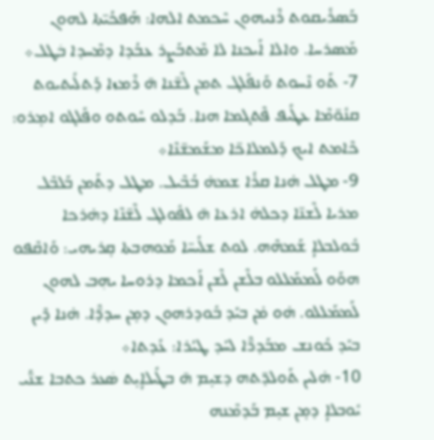ܒܰܣܪܺܝܩܘܬ ܪܶܢܝܗܘܢ ܚܶܟܡܬ ܐܠܗܐ: ܗܰܦܟܳܝ̈ܬܐ ܠܗܘܢ ܡܰܣܪܚܐ. ܘܐܠܐ ܐܰܝܟܢܐ ܠܐ ܡܶܬܒܰܨܪ ܥܒܳܕܐ ܕܡܶܚܕܐ ܒܿܛܠ܀
7- ܬܰܘ ܢܶܚܘܬ ܘܰܢܦܰܠܓ ܬܡܢ ܠܶܫ̈ܢܐ ܗ̄ ܪܶܡܙܐ ܕܰܬܠܺܝܬܝܘܬ ܩܢܽܘ̈ܡܶܐ ܥܛܺܝܦ ܦܶܬܓܡܐ ܗܢܐ. ܒܰܕܠܘ ܚܽܘܬܘ ܘܦܰܠܓܘ ܐܡ̣ܪܘ: ܟܶܐܡܬ ܐܝܟ ܕܰܠܡܠܐܟ̈ܐ ܡܫܰܡܫ̈ܢܶܐ܀
9- ܡܛܠ ܗ̇ܢܐ ܩܪܳܐ ܫܡܗ̇ ܒܳܒܶܝܠ. ܡܛܠ ܕܬܰܡܢ ܒܰܠܒܶܠ ܡܪܝܐ ܠܶܫܢ̈ܐ ܕܟܠܗ̇ ܐܪܥܐ ܗ̄ ܠܦܽܘܠܓ ܠܶܫ̈ܢܶܐ ܕܗ̇ܪܟܐ ܒܽܘܠܒܠܐܴ ܫܰܡܗܶܗ. ܠܘܬ ܫܠܺܝܚ̈ܐ ܡܰܘܗܒܬܐ ܩ̣ܪܝܗܝ: ܘܰܐܩܶܦܘ ܗܘܰܘ ܠܰܡܡܰܠܠܘ ܒܠܶܫܢ ܠܶܫܢ ܐܰܟܡܐ ܕܪܘܚܐ ܝܗ݂ܒ ܠܗܘܢ ܠܰܡܡܰܠܠܘ. ܗ̇ܘ ܡ̇ܢ ܒܝܰܕ ܒܽܘܕܪܗܘܢ ܕܡ̣ܢ ܚܕܕ̈ܶܐ. ܗ̇ܢܐ ܕܶܝܢ ܒܝܰܕ ܟܽܘܢܫ ܡܒܰܕܪ̈ܶܐ ܠܚܰܕ ܛܝܳܪܐ: ܥܺܕܬܐ܀
10- ܗ̇ܠܝܢ ܬܰܘܠܕ̈ܬܗ ܕܫܝ̣ܡ ܗ̄ ܒܛܺܝܠܐܴܝ̣ܬ ܣܿܥܪ ܟܬܒܐ ܫܢ̈ܰܝ ܝܽܘܒܠܐܴ ܕܡ̣ܢ ܫܝ̣ܡ ܒܰܕܡܶܢܗ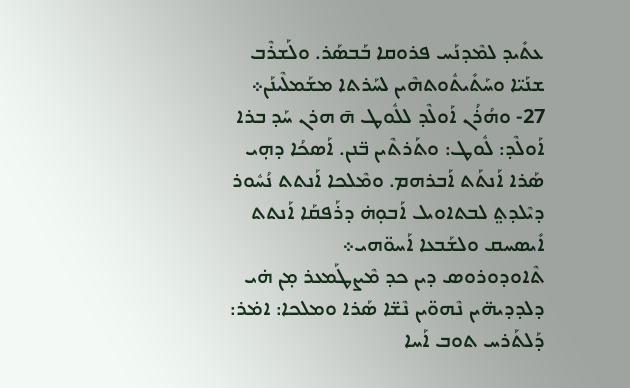ܥܬܺܝܕ ܠܡܶܕܢܰܚ ܦܪܘܩܐ ܒܰܒܣܰܪ. ܘܠܰܫܪܶܒ ܫܢܰܝ̈ܐ ܘܚܰܬܺܝܬܽܘܬܗܶܝܢ ܠܚܰܪܬܐ ܡܫܰܡܠܶܝܢܰܢ܀
27- ܘܗܳܪܳܢ ܐܰܘܠܶܕ ܠܠܽܘܛ ܗ̄ ܗܪܢ ܚܰܕ ܒܪܐ ܐܰܘܠܶܕ: ܠܽܘܛ: ܘܬܰܪܬܶܝܢ ܒ̈ܢܢ. ܐܰܣܟܳܐ ܕܗ̣ܝ ܣܰܪܐ ܐܰܢܬܰܬ ܐܰܒܪܗܡ. ܘܡܶܠܟܐ ܐܰܢܬܬ ܢܳܚܽܘܪ ܕܝܶܠܕܬ݀ ܠܒܬܐܘܝܠ ܐܰܒܘ̣ܗ̇ ܕܪܰܦܩܰܐ ܐܰܢܬܬ ܐܺܝܣܚܩ ܘܠܫܰܒܥܐ ܐܰܚܘ̈ܗܝ܀
ܬܶܐܘܕܘܪܘܣ ܕܝܢ ܟܕ ܡܶܨܛܰܡܥܪ ܡ̣ܢ ܗ̇ܝ ܕܠܕܕܝܗ̈ܝܢ ܢܶܗܘ̈ܝܢ ܢܶܫ̈ܐ ܣܰܪܐ ܘܡܠܟܐ: ܐܡ̇ܪ: ܕܰܠܬܰܪܚ ܬܘܒ ܐܰܚܐ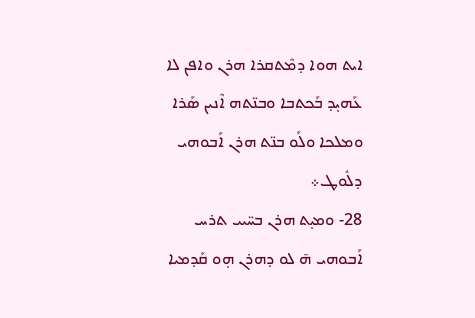ܐܝܬ ܗܘܐ ܕܡܶܬܩܪܐ ܗܪܢ ܘܐܦܢ ܠܐ ܥܰܗܝ̣ܕ ܒܰܟܬܒܐ ܘܒܢ̈ܬܗ ܐܶܢܝܢ ܣܰܪܐ ܘܡܠܟܐ ܘܠܰܘ ܒܢ̈ܬ ܗܪܢ ܐܰܒܘܗܝ ܕܠܽܘܛ܀
28- ܘܡܝ̣ܬ ܗܪܢ ܒܚ̈ܝܝ ܬܪܚ ܐܰܒܘܗܝ ܗ̄ ܠܘ ܕܗܪܢ ܗ̣ܘ ܩܰܕܡܝܐ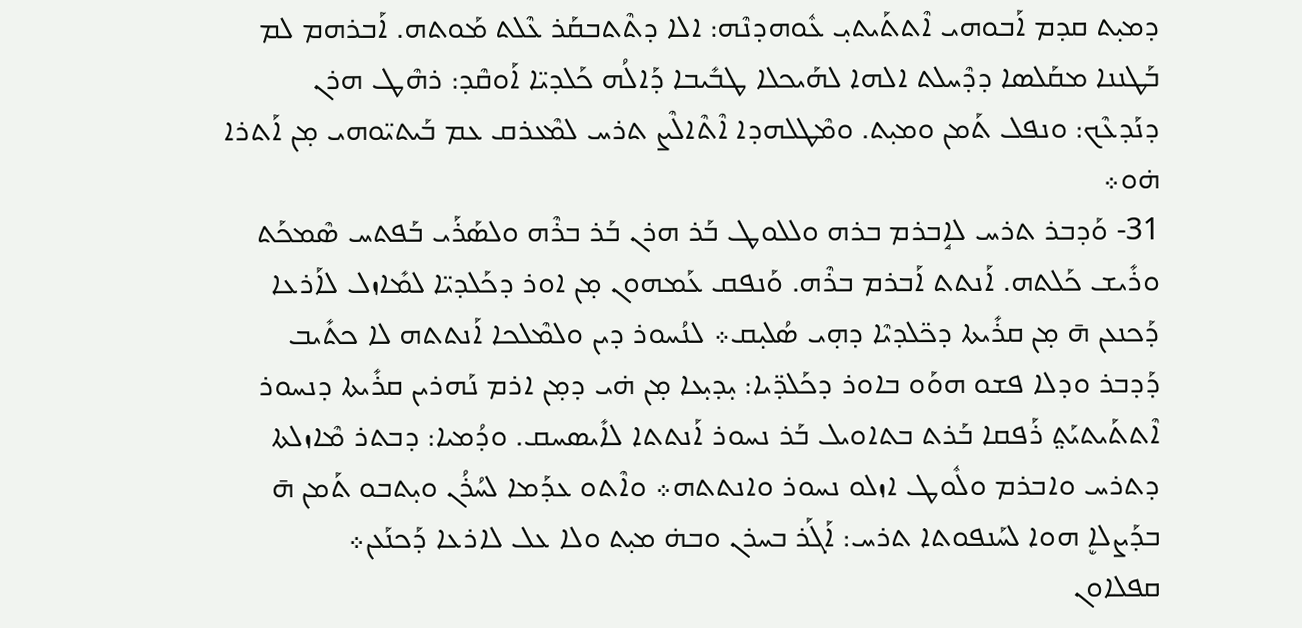ܕܡܝ̣ܬ ܩܕܡ ܐܰܒܘܗܝ ܐܶܬܬܰܝܬܝ̣ ܥܽܘܗܕܢܶܗ: ܐܠܐ ܕܬܶܬܒܩܰܪ ܥܶܠܬ ܡܰܘܬܗ. ܐܰܒܪܗܡ ܠܡ ܒܰܛܢܢܐ ܡܩܰܠܣܐ ܕܕܶܚܠܬ ܐܠܗܐ ܠܗܰܝܟܠܐ ܛܒܺܝܒܐ ܕܰܐܠܳܗ ܟܰܠܕܝ̈ܐ ܐܰܘܩܶܕ: ܪܗܶܛ ܗܪܢ ܕܢܰܕܥܶܟ: ܘܢܦܠ ܬܰܡܢ ܘܡܝ̣ܬ. ܘܡܶܛܠܗܕܐ ܐܶܬܶܐܠܶܨ ܬܪܚ ܠܡܶܥܪܩ ܥܡ ܒܰܝܬܝ̈ܘܗܝ ܡ̣ܢ ܐܰܬܪܐ ܗ̇ܘ܀
31- ܘܰܕܒܪ ܬܪܚ ܠܐܱܒܪܡ ܒܪܗ ܘܠܠܘܛ ܒܰܪ ܗܪܢ ܒܰܪ ܒܪܶܗ ܘܠܣܰܪܰܝ ܒܰܦܬܚ ܣܶܡܟܰܬ ܘܪܺܝܫ ܟܰܠܬܗ. ܐܰܢܬܬ ܐܰܒܪܡ ܒܪܶܗ. ܘܰܢܦܩ ܥܰܡܗܘܢ ܡ̣ܢ ܐܘܪ ܕܟܰܠܕܝ̈ܐ ܠܡܺܐܙܠ ܠܐܰܪܥܐ ܕܰܟܢܥܢ ܗ̄ ܡ̣ܢ ܩܪܺܝܬܐ ܕܟ̈ܠܕܝܶܐ ܕܗ̣ܝ ܣܳܠܝ̣ܩ܀ ܠܢܳܚܘܪ ܕܝܢ ܘܠܡܶܠܟܐ ܐܰܢܬܬܗ ܠܐ ܟܬܺܝܒ ܕܰܕܒܪ ܘܕܠܐ ܦܫܘ ܗܘܰܘ ܒܐܘܪ ܕܟܰܠܕ̈ܝܐ: ܝ̣ܕܝ̣ܥܐ ܡ̣ܢ ܗ̇ܝ ܕܡ̣ܢ ܐܪܡ ܢܰܗܪܝܢ ܩܪܺܝܬܐ ܕܢܚܘܪ ܐܶܬܬܰܝܬܝܰܬ݀ ܪܰܦܩܐ ܒܰܪܬ ܒܬܐܘܝܠ ܒܰܪ ܢܚܘܪ ܐܰܢܬܬܐ ܠܐܺܝܣܚܩ. ܘܕܳܡܝܐ: ܕܒܬܪ ܡܶܐܙܠܬܐ ܕܬܪܚ ܘܐܒܪܡ ܘܠܽܘܛ ܐܙܠܘ ܢܚܘܪ ܘܐܢܬܬܗ܀ ܘܐܶܬܘ ܥܕܰܡܐ ܠܚܳܪܳܢ ܘܝ̣ܬܒܘ ܬܰܡܢ ܗ̄ ܒܕܰܨܠܐܷ ܗܘܐ ܠܚܰܢܦܘܬܐ ܬܪܚ: ܐܰܓܰܪ ܒܚܪܢ ܘܒܗ̇ ܡܝ̣ܬ ܘܠܐ ܥܠ ܠܐܪܥܐ ܕܰܟܢܰܥܢ܀
ܩܦܠܐܘܢ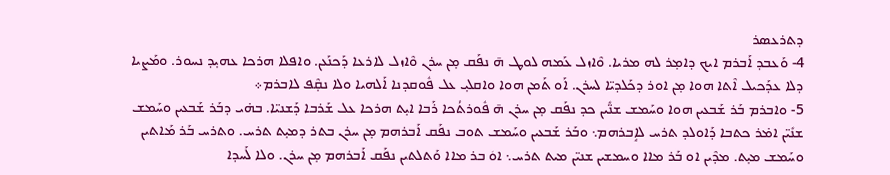ܕܬܪܥܣܪ
4- ܘܰܥܒܕ ܐܰܒܪܡ ܐܝܟ ܕܐܡ̣ܪ ܠܗ ܡܪܝܐ. ܘܶܐܙܠ ܥܰܡܗ ܠܘܛ ܗ̄ ܢܦܰܩ ܡ̣ܢ ܚܪܢ ܘܶܐܙܠ ܠܐܪܥܐ ܕܰܟܢܰܥܢ. ܘܐܦܠܐ ܗܪܟܐ ܥܗܝ̣ܕ ܢܚܘܪ. ܘܡܰܨܝܐ ܕܠܐ ܥܕܰܟܝܠ ܐܶܬܐ ܗܘܐ ܡ̣ܢ ܐܘܪ ܕܟܰܠܕܝ̈ܐ ܠܚܪܢ. ܐܰܘ ܬܰܡܢ ܗܘܐ ܘܐܩܠܝ̣ ܥܠ ܦܽܘܩܕܢܐ ܐܰܠܗܝܐ ܘܠܐ ܢܩ̣ܶܦ ܠܐܒܪܡ܀
5- ܘܐܒܪܡ ܒܰܪ ܫܰܒܥܝܢ ܗܘܐ ܘܚܰܡܫ ܫܢ̈ܺܝܢ ܟܕ ܢܦܰܩ ܡ̣ܢ ܚܪܢ ܗ̄ ܦܽܘܪܬܳܟܐ ܪܰܒܐ ܐܝ̣ܬ ܗܪܟܐ ܥܠ ܫܰܪܒܐ ܕܰܫܢܝ̈ܐ. ܒܗ̇ܝ ܕܒܰܪ ܫܰܒܥܝܢ ܘܚܰܡܫ ܫܢܺܝ̈ܢ ܐܡ̇ܪ ܟܬܒܐ ܕܰܐܘܠܕ ܬܪܚ ܠܐܱܒܪܗܡ܆ ܘܒܰܪ ܫܰܒܥܝܢ ܘܚܰܡܫ ܬܘܒ ܢܦܰܩ ܐܰܒܪܗܡ ܡ̣ܢ ܚܪܢ ܒܬܪ ܕܡܝ̣ܬ ܬܪܚ. ܘܬܪܚ ܒܰܪ ܡܰܐܬܝܢ ܘܚܰܡܫ ܡܝ̣ܬ. ܡܕܶܝܢ ܐܘ ܒܰܪ ܡܐܐ ܘܚܡܫܝܢ ܫܢܝ̈ܢ ܡܝܬ ܬܪܚ܆ ܐܘܿ ܒܪ ܡܐܐ ܘܰܬܠܬܝܢ ܢܦܰܩ ܐܰܒܪܗܡ ܡ̣ܢ ܚܪܢ. ܘܠܐ ܠܰܚܕܐ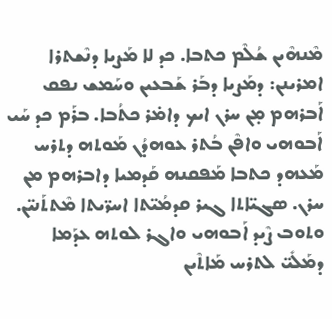ܡܶܢܗܶܝܢ ܫܳܠܶܡ ܟܬܒܐ. ܟܕ ܠܐ ܡܰܨܝܐ ܕܢܶܫܬܪܐ ܐܡܪܝܢܢ: ܕܡܰܨܝܐ ܕܒܰܪ ܫܰܒܥܝܢ ܘܚܰܡܫ ܢܦܩ ܐܰܒܪܗܡ ܡ̣ܢ ܚܪܢ ܐܝܟ ܕܐܡ̇ܪ ܟܬܳܒܐ. ܒܪܰܡ ܟܕ ܚܰܝ ܐܰܒܘܗܝ ܘܐܦܶܢ ܒܳܬܪ ܥܘܗܕܳܢ ܡܰܘܬܗ ܕܬܪܚ ܡܰܥܗܕ ܟܬܒܐ ܡܰܦܩܢܗ ܩܰܕܡܝܐ ܕܐܒܪܗܡ ܡܢ ܚܪܢ. ܣܓܝ̈ܐܬܐ ܓܝܪ ܩܕܡܳܝ̈ܬܐ ܐܚܪ̈ܝܬܐ ܡܶܬܬܰܢܝ̈ܢ. ܘܬܘܒ ܨܶܝܕ ܐܰܒܘܗܝ ܘܐܓܪ ܠܘܬܗ ܥܕܰܡܐ ܕܡܰܠܺܝ̈ ܠܬܪܚ ܡܰܐܬܶܝܢ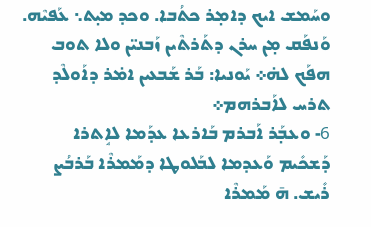ܘܚܰܡܫ ܐܝܟ ܕܐܡ̣ܪ ܟܬܳܒܐ. ܘܟܕ ܡܝ̣ܬ܆ ܥܰܦܝܶܗ. ܘܰܢܦܰܩ ܡ̣ܢ ܚܪܢ ܕܬܰܪܬܶܝܢ ܙܰܒܢܝ̈ܢ ܘܠܐ ܬܘܒ ܗܦܰܟ ܠܗ̇܀ ܝܰܘܢܝܐ: ܒܰܪ ܫܰܒܥܝܢ ܐܡ̇ܪ ܕܐܰܘܠܶܕ ܬܪܚ ܠܐܰܒܪܗܡ܀
6- ܘܥܒ̣ܰܪ ܐܰܒܪܡ ܒܰܐܪܥܐ ܥܕܰܡܐ ܠܐܱܬܪܐ ܕܰܫܟܺܝܡ ܘܰܥܕܡܐ ܠܒܰܠܘܛܐ ܕܡܰܡܪܶܐ ܒܰܪܒܳܨ ܪܺܝܫ. ܗ̄ ܡܰܡܪܶܐ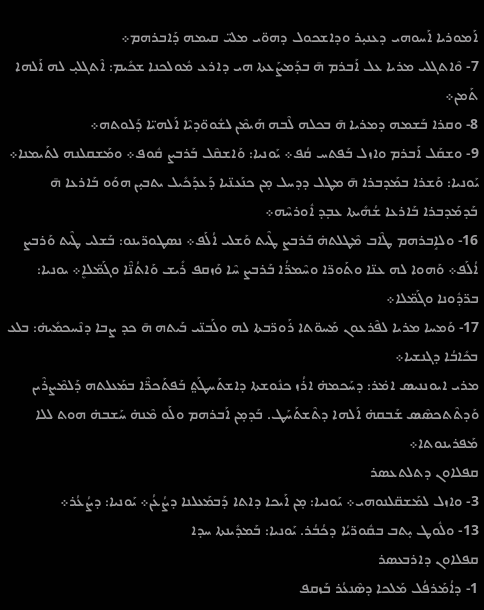ܐܰܡܘܪܝܐ ܐܰܚܘܗܝ ܕܥܢܝ̣ܪ ܘܕܐܫܟܘܠ ܕܗܘ̈ܝ ܡܠܝ̈ ܩܝܡܗ ܕܰܐܒܪܗܡ܀
7- ܘܶܐܬܓܠܝ ܡܪܝܐ ܥܠ ܐܰܒܪܡ ܗ̄ ܒܕܰܡܨܰܥܬܐ ܗܝ ܕܐܪܥ ܡܽܘܠܟܢܐ ܫܟܺܝܡ: ܐܶܬܓܠܝ̣ ܠܗ ܐܰܠܗܐ ܬܰܡܢ܀
8- ܘܩܪܐ ܒܰܫܡܗ ܕܡܪܝܐ ܗ̄ ܒܟܠܗ ܠܶܒܗ ܗܰܝܡܶܢ ܠܫܽܘܘ̈ܕܝܶܐ ܐܰܠܗܝ̈ܐ ܕܰܠܘܬܗ܀
9- ܘܫܩܰܠ ܐܰܒܪܡ ܘܐܙܠ ܒܰܦܬܚ ܩܳܦ܀ ܝܰܘܢܝܐ: ܘܰܐܫܩܶܠ ܒܰܪܒܨ ܩܽܘܦ܀ ܘܡܰܫܩܠܢܗ ܠܬܰܝܡܢܐ܀ ܝܰܘܢܝܐ: ܘܰܫܪܐ ܒܡܰܕܒܪܐ ܗ̄ ܡܛܠ ܕܕܚܠ ܡ̣ܢ ܟܢܰܥܢ̈ܝܐ ܕܰܥܕܰܟܺܝܠ ܝܬܒܝ̣ܢ ܗܘܰܘ ܒܰܐܪܥܐ ܗ̄ ܒܰܕܡܰܕܒܪܐ ܒܰܐܪܥܐ ܫܳܗܺܝܬܐ ܥܒ̣ܕ ܐܽܘܪܚܶܗ܀
16- ܘܠܐܱܒܪܗܡ ܛܶܐܒ ܡܶܛܠܬܗ̇ ܒܰܪܒܨ ܛܶܝܬ ܘܰܫܠܝ ܐܳܠܰܦ܀ ܢܣܛܘܪ̈ܝܢܘ: ܒܰܫܠܝ ܛܶܝܬ ܘܰܪܒܨ ܐܳܠܰܦ܀ ܘܰܗܘܐ ܠܗ ܥܢ̈ܐ ܘܬܰܘܪ̈ܐ ܘܚܶܡܪ̈ܳܐ ܒܰܪܒܨ ܚܶܐ ܘܰܙܩܦ ܪܺܝܫ ܘܰܐܬܳܢ̈ܶܐ ܘܓܰܡ̈ܠܐܷ܀ ܝܘܢܝܐ: ܒܪ̈ܕܽܘܢܐ ܘܓܰܡ̈ܠܐ܀
17- ܘܰܡܚܐ ܡܪܝܐ ܠܦܶܪܥܘܢ ܡܰܚܘ̈ܬܐ ܪܰܘܪ̈ܒܬܐ ܠܗ ܘܠܰܒܢ̈ܝ ܒܰܝܬܗ ܗ̄ ܟܕ ܨܒܐ ܕܢܶܚܟܡܺܝܗ̇: ܒܠܥ ܒܟܺܐܒܳܐ ܕܓܢܫܝܐ܀
ܡܪܝ ܐܝܘܢܢܝܣ ܐܡ̇ܪ: ܕܚܰܟܡܗ̇ ܐܪܳܙ ܟܢܽܘܫܬܐ ܕܐܫܬܰܚܛܰܬ݀ ܒܰܦܬܰܟܪ̈ܶܐ ܒܡܰܥܠܬܗ ܕܰܠܡܶܨܪܶܝܢ ܘܰܕܬܶܬܟܣܶܣ ܫܰܒܩܗ̇ ܐܰܠܗܐ ܕܬܶܫܬܰܚܰܛ. ܒܰܕܡ̣ܢ ܐܰܒܪܗܡ ܘܠܰܘ ܡܶܢܗ̇ ܚܰܫܒܗ̇ ܗܘܬ ܠܠܐ ܡܰܦܪܝܢܘܬܐ܀
ܩܦܠܐܘܢ ܕܬܠܬܥܣܪ
3- ܘܐܙܠ ܠܡܰܫܩ̈ܠܢܘܗܝ܀ ܝܰܘܢܝܐ: ܡ̣ܢ ܐܰܝܟܐ ܕܐܬܐ ܕܰܒܡܰܥܠܢܐ ܕܨܳܥܳܢ܀ ܝܰܘܢܝܐ: ܕܨܳܥܳܪ܀
13- ܘܠܽܘܛ ܝ̣ܬܒ ܒܩܽܘܪ̈ܝܳܐ ܕܟܳܒܳܪ. ܝܰܘܢܝܐ: ܒܰܡܕܺܝܢܬܐ ܚܕܐ
ܩܦܠܐܘܢ ܕܐܪܒܥܣܪ
1- ܕܐܳܡܰܪܦܳܠ ܡܰܠܟܐ ܕܣܶܢܥܳܪ ܒܰܙܩܦ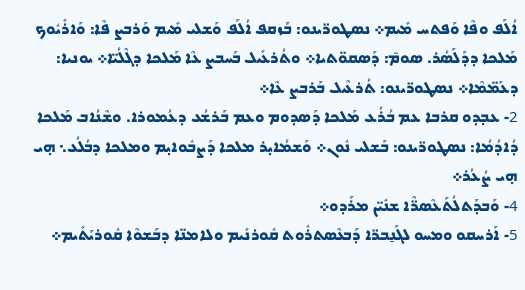ܐܳܠܰܦ ܘܦܶܐ ܘܰܦܬܚ ܡܺܝܡ܀ ܢܣܛܘܪ̈ܝܢܘ: ܒܰܙܩܦ ܐܳܠܰܦ ܘܰܫܠܝ ܡܺܝܡ ܘܰܪܒܨ ܦܶܐ: ܘܰܐܪܺܝܽܘܟ ܡܰܠܟܐ ܕܕܰܠܰܣܳܪ. ܣܘܡ̄: ܕܰܣܩܘ̈ܬܝܐ܀ ܘܬܳܪܥܺܝܠ ܒܰܚܒܨ ܥܶܐ ܡܰܠܟܐ ܕܓܶܠܳܝ̈ܐ܀ ܝܘܢܝܐ: ܕܥܰܡ̈ܡܶܐ܀ ܢܣܛܘܪ̈ܝܢܘ: ܬܳܪܥܶܝܠ ܒܰܪܒܨ ܥܶܐ܀
2- ܥܒ̣ܕܘ ܩܪܒܐ ܥܡ ܒܳܪܳܥ ܡܰܠܟܐ ܕܰܣܕܘܡ ܘܥܡ ܒܰܪܫܳܥ ܕܥܳܡܘܪܐ. ܘܫܶܢܳܐܒ ܡܰܠܟܐ ܕܳܐܕܳܡܳܐ: ܢܣܛܘܪ̈ܝܢܘ: ܒܰܫܠܝ ܢܽܘܢ܀ ܘܰܫܡܳܐܝ̣ܪ ܡܠܟܐ ܕܰܨܒܽܘܐܝ̣ܡ ܘܡܠܟܐ ܕܒܳܠܳܥ܆ ܗ̣ܝ ܗ̣ܝ ܨܳܥܳܪ܀
4- ܘܰܒܕܰܬܠܳܬܰܥܶܣܪ̈ܶܐ ܫܢܺܝ̈ܢ ܡܪܰܕܘ܀
5- ܐܰܪܚܩܘ ܘܡܚܘ ܠܓܰܢ̱ܒܪ̈ܐ ܕܰܒܥܶܣܬܪܽܘܬ ܩܽܘܪܢܺܝܡ ܘܠܐܡܢ̈ܐ ܕܒܰܫܘܶܐ ܩܽܘܪܝܰܬܺܝܡ܀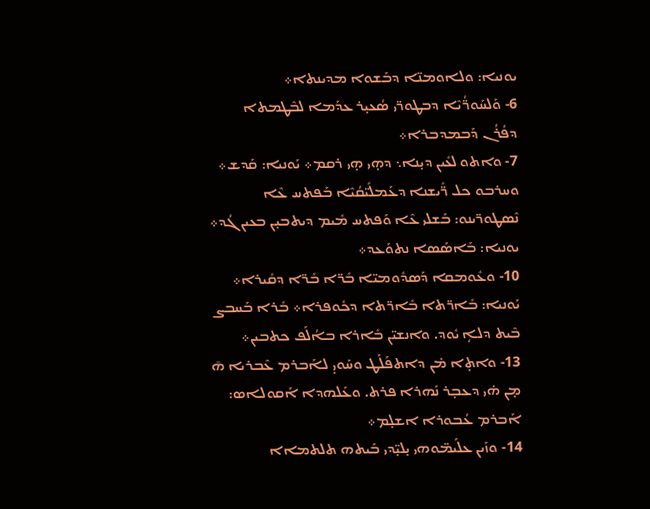ܝܘܢܝܐ: ܘܠܐܘܡܢ̈ܐ ܕܒܰܫܘܐ ܡܕܝܢܬܐ܀
6- ܘܰܠܚܰܘܪ̈ܳܝܶܐ ܕܒܛܘܪ̈ܝ ܣܳܥܝ̣ܪ ܥܕܰܡܐ ܠܒܶܛܡܬܐ ܕܦܳܪܳܢ ܕܰܒܡܕܒܪܐ܀
7- ܘܐܬܘ ܠܥܺܝܢ ܕܝ̣ܢܐ܆ ܕܗ̣ܝ ܗ̣ܝ ܪܩܡ܀ ܝܰܘܢܝܐ: ܩܰܕܫ܀ ܘܚܪܒܘ ܟܠ ܪ̈ܺܝܫܢܐ ܕܥܰܡܠܺܝ̈ܩܳܝܶܐ ܒܰܦܬܚ ܥܶܐ ܢܶܣܛܘܪ̈ܝܢܘ: ܒܰܫܠܝ ܥܶܐ ܘܰܦܬܚ ܡܺܝܡ ܕܝܬܒܝ̣ܢ ܒܥܝܢ ܓܳܕ܀ ܝܘܢܝܐ: ܒܰܐܣܰܣܐ ܢܬܘܰܥܕ܀
10- ܘܥܽܘܡܩܐ ܕܰܣܕܽܘܡܝ̈ܐ ܒܺܪ̈ܐ ܒܺܪ̈ܐ ܕܩܺܝܪܐ܀ ܝܰܘܢܝܐ: ܒܺܐܪ̈ܬܐ ܒܺܐܪ̈ܬܐ ܕܟܽܘܦܪܐ܀ ܒܺܪܐ ܒܰܚܒܨ ܒܶܝܬ ܕܠܐܴ ܝܽܘܕ. ܘܐܢܫܝ̈ܢ ܒܺܐܪܐ ܒܐܳܠܰܦ ܟܬܒܝܢ܀
13- ܘܐܬ̣ܐ ܡ̇ܢ ܕܐܬܦܰܠܰܛ ܘܚܰܘܝ̣ ܠܐܰܒܪܡ ܥܶܒܪܝܐ ܗ̄ ܡ̣ܢ ܗ̇ܝ ܕܥܒ̣ܪ ܢܰܗܪܐ ܦܪܬ. ܘܥܰܠܗܕܐ ܐܰܩܘܠܐܣ: ܐܰܒܪܡ ܥܳܒܘܪܐ ܐܫܠ̣ܡ܀
14- ܘܙܰܝܢ ܥܠܰܝܡ̈ܘܗܝ ܝ̣ܠܝ̣̈ܕܝ ܒܰܝܬܗ ܬܠܬܡܐܐ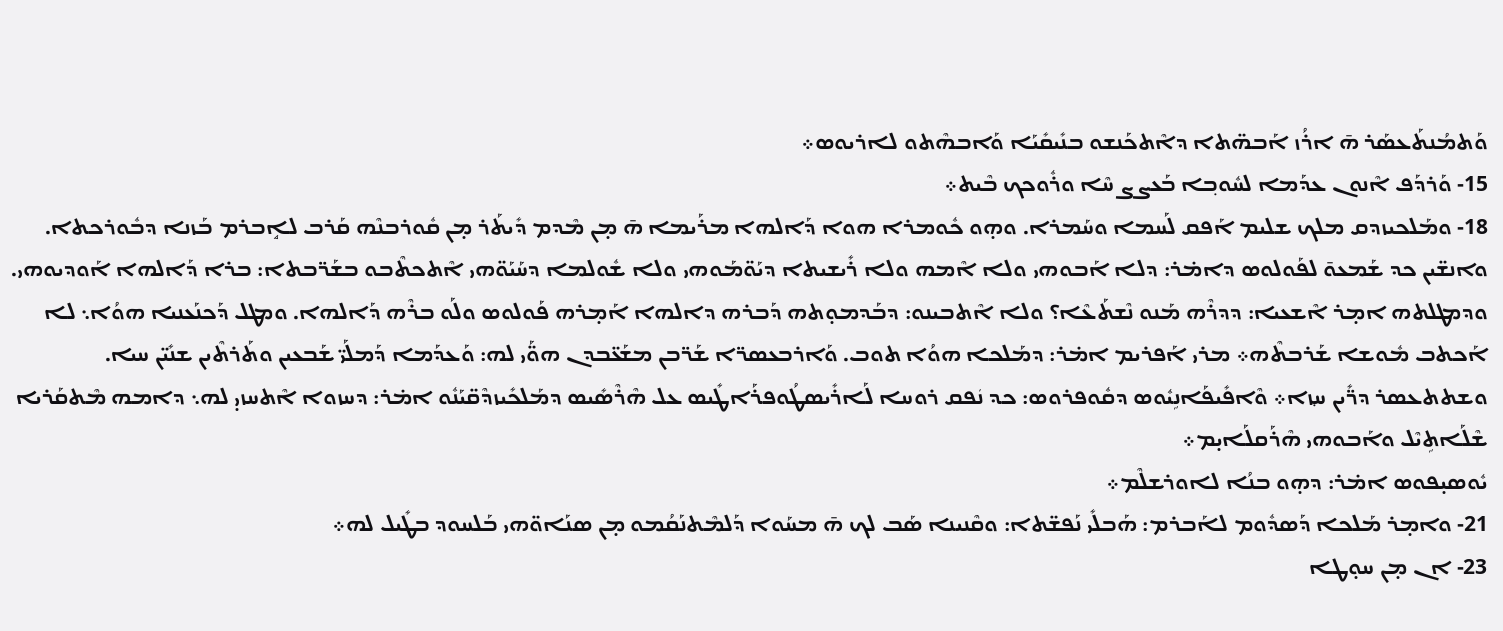ܘܰܬܡܳܢܬܰܥܣܰܪ ܗ̄ ܐܪܳܙ ܐܰܒܗ̈ܬܐ ܕܐܶܬܟܰܢܫܘ ܒܢܺܝܩܺܝܰܐ ܘܰܐܒܗܶܬܘ ܠܐܪܝܘܣ܀
15- ܘܰܪܕܰܦ ܐܶܢܘܢ ܥܕܰܡܐ ܠܚܽܘܒ݂ܐ ܒܰܥܨܨ ܚܶܐ ܘܪܽܘܟܟ ܒܶܝܬ܀
18- ܘܡܰܠܟܝܙܕܩ ܡܠܟ ܫܠܝܡ ܐܰܦܩ ܠܰܚܡܐ ܘܚܰܡܪܐ. ܘܗ̣ܘ ܟܽܘܡܪܐ ܗܘܐ ܕܰܐܠܗܐ ܡܪܰܝܡܐ ܗ̄ ܡ̣ܢ ܡܶܕܡ ܕܺܝܬܰܪ ܡ̣ܢ ܩܽܘܪܒܢܶܗ ܩܰܪܒ ܠܐܱܒܪܡ ܒܰܙܢܐ ܕܒܽܘܪܟܬܐ. ܘܐܢܫ̈ܝܢ ܟܕ ܫܰܡܥܘ̄ ܠܦܰܘܠܘܣ ܕܐܡ̇ܪ: ܕܠܐ ܐܰܒܘܗܝ ܘܠܐ ܐܶܡܗ ܘܠܐ ܪܺܝܫܝܬܐ ܕܝܰܘ̈ܡܰܘܗܝ ܘܠܐ ܫܽܘܠܡܐ ܕܚܰܝܰܘ̈ܗܝ ܐܶܬܟܬܶܒܘ ܒܫܰܪ̈ܒܬܐ: ܒܪܐ ܕܰܐܠܗܐ ܐܰܘܕܝܘܗܝ. ܘܕܡܛܠܬܗ ܐܡ̣ܪ ܐܶܫܥܝܐ: ܕܕܪܶܗ ܡܰܢܘ ܢܶܫܬܰܥܶܐ؟ ܘܠܐ ܐܶܬܒܝܢܘ: ܕܒܰܕܡܘ̣ܬܗ ܕܰܒܪܗ ܕܐܠܗܐ ܐܰܡ̣ܪܗ ܦܰܘܠܘܣ ܘܠܰܘ ܒܪܶܗ ܕܰܐܠܗܐ. ܘܡܛܠ ܕܰܟܢܰܥܢܝܐ ܗܘܳܐ܆ ܠܐ ܐܰܟܬܒ ܡܽܘܫܐ ܫܰܪܒܬܶܗ܀ ܡܪܝ ܐܰܦܪܝܡ ܐܡ̇ܪ: ܕܡܰܠܟܐ ܗܘܳܐ ܬܘܒ. ܘܰܐܪܒܥܣܪ̈ܐ ܫܰܪ̈ܒܢ ܡܫܰܥ̈ܒܕܢ ܗܘ̈ܰܝ ܠܗ: ܘܰܥܕܰܡܐ ܕܰܡܠܰܝ̈ ܫܰܒܥܝܢ ܘܬܰܪܬܶܝܢ ܫܢܺܝ̈ܢ ܚܝܐ. ܘܫܬܬܥܣܪ ܕܪ̈ܺܝܢ ܚ݂ܙܐ܀ ܘܶܐܦܺܝܦܰܐܢܹܝܽܘܣ ܕܩܽܘܦܪܘܣ: ܟܕ ܢܿܦܩ ܪܘܚܐ ܠܰܐܪܺܝܣܛܳܘܦܪܰܐܛܺܝܣ ܥܠ ܗܶܪܶܣܺܝܣ ܕܡܰܠܟܺܝܙܕܶܩ̈ܝܰܢܽܘ ܐܡ̇ܪ: ܕܚܙܘܐ ܐܶܬܚܙܝ̣ ܠܗ܆ ܕܐܡܗ ܡܶܬܩܰܪܝܐ ܫܶܠܰܐܬܹܝܶܠ ܘܐܰܒܘܗܝ ܗܶܪܰܩܠܰܐܝ̣ܡ܀
ܝܽܘܣܝ̣ܦܘܣ ܐܡ̇ܪ: ܕܗ̣ܘ ܒܢܳܐ ܠܐܘܪܫܠܶܡ܀
21- ܘܐܡ̣ܪ ܡܰܠܟܐ ܕܰܣܕܽܘܡ ܠܐܰܒܪܡ: ܗܰܒܠܺܝ ܢܰܦܫ̈ܬܐ: ܘܩܶܢܝܢܐ ܣܰܒ ܠܟ ܗ̄ ܡܚܰܘܐ ܕܰܠܡܶܬܢܰܩܳܡܘ ܡ̣ܢ ܣܢܰܐܘ̈ܗܝ ܒܰܠܚܘܕ ܒܛܺܝܠ ܠܗ܀
23- ܐܢ ܡ̣ܢ ܚܘ̣ܛܐ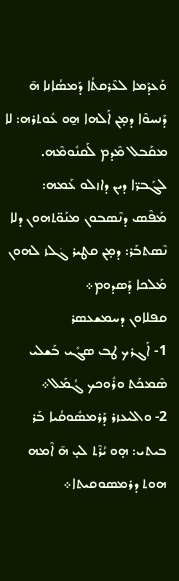ܘܰܥܕܰܡܐ ܠܥܶܪܩܬܳܐ ܕܰܡܣܳܐܢܐ ܗ̄ ܕܰܢܚܘܶܐ ܕܡ̣ܢ ܐܰܠܗܐ ܗ̱ܘ ܥܽܘܬܪܗ: ܠܐ ܡܩܰܒܠ ܡܶܕܡ ܠܰܩܢܽܘܡܶܗ. ܠܓܰܒܪ̈ܐ ܕܝܢ ܕܐܙܠܘ ܥܰܡܗ: ܡܰܦܶܣ ܕܢܶܣܒܘܢ ܡܢܰܘ̈ܬܗܘܢ ܕܠܐ ܢܶܣܬܒܰܪ: ܕܡ̣ܢ ܩܛܝܪ ܓܿܠܙ ܠܗܘܢ ܡܰܠܟܐ ܕܰܣܕܘܡ܀
ܩܦܠܐܘܢ ܕܚܡܫܥܣܪ
1- ܐܰܓܪܟ ܛܒ ܣܓܺܝ ܒܰܫܠܝ ܣܶܡܟܰܬ ܘܪܽܘܟܟ ܓܳܡܰܠ܀
2- ܘܐܠܝܥܙܪ ܕܰܪܡܣܽܘܩܳܝܐ ܒܰܪ ܒܝܬܝ: ܗ̣ܘ ܝܳܪܶܬ ܠܝ̣ ܗ̄ ܐܶܡܗ ܗܘܬ ܕܪܡܣܘܩܝܬܐ܀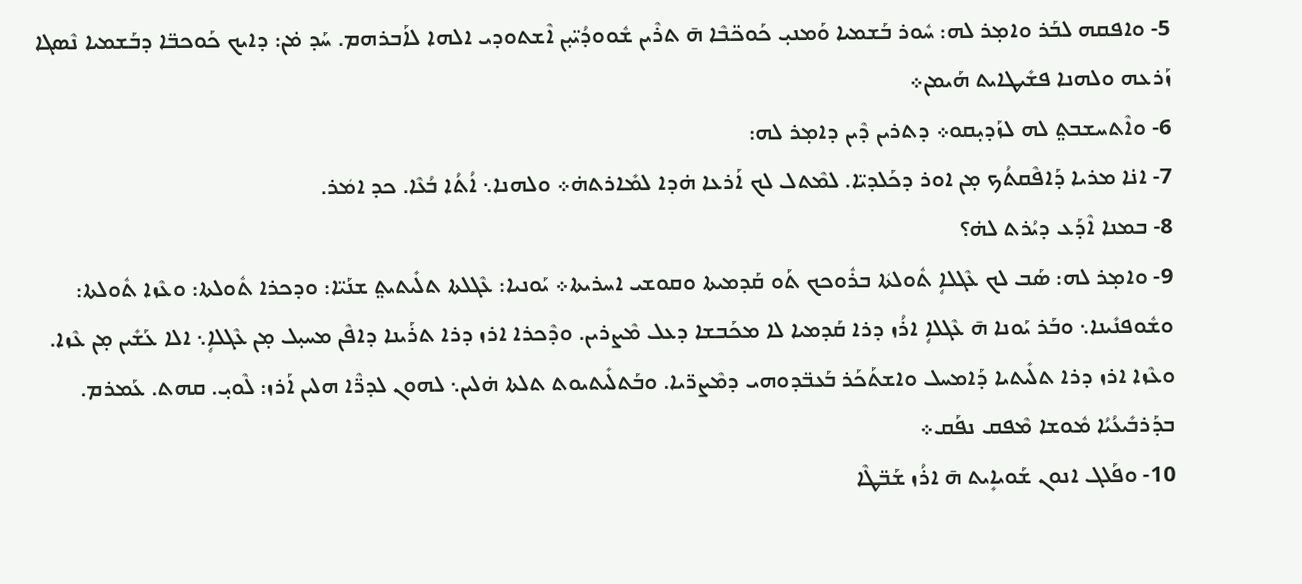5- ܘܐܦܩܗ ܠܒܰܪ ܘܐܡ̣ܪ ܠܗ: ܚܽܘܪ ܒܰܫܡܝܐ ܘܰܡܢܝ̣ ܟܰܘܟ̈ܒܶܐ ܗ̄ ܬܪܶܝܢ ܫܽܘܘܕܳܝ̈ܝ̣ܢ ܐܶܫܬܘܕܝ ܐܠܗܐ ܠܐܰܒܪܗܡ. ܚܰܕ ܡ̇ܢ: ܕܐܝܟ ܟܰܘܟܒ̈ܐ ܕܒܰܫܡܝܐ ܢܶܣܓܐ ܙܰܪܥܗ ܘܠܗܢܐ ܦܫܺܝܛܐܝܬ ܗܰܝܡܢ܀
6- ܘܐܶܬܚܫܒܬ݀ ܠܗ ܠܙܰܕܝ̣ܩܘ܀ ܕܬܪܝܢ ܕܶܝܢ ܕܐܡ̣ܪ ܠܗ:
7- ܐܢ̇ܐ ܡܪܝܐ ܕܰܐܦܶܩܬܳܟ ܡ̣ܢ ܐܘܪ ܕܟܰܠܕܝ̈ܐ. ܠܡܶܬܠ ܠܟ ܐܰܪܥܐ ܗ̇ܕܐ ܠܡܺܐܪܬܗ̇܀ ܘܠܗܢܐ܆ ܐܳܬܳܐ ܒܳܥܶܐ. ܟܕ ܐܡܿܪ.
8- ܒܡܢܐ ܐܶܕܰܥ ܕܝܳܪܬ ܠܗ̇؟
9- ܘܐܡ̣ܪ ܠܗ: ܣܰܒ ܠܟ ܥܶܓܠܐܴ ܬܽܘܠܬܿܐ ܒܪܽܘܟܟ ܬܰܘ ܩܰܕܡܝܬܐ ܘܩܘܫܝ ܐܚܪܝܬܐ܀ ܝܰܘܢܝܐ: ܥܶܓܠܬܐ ܬܠܺܝܬܝܬ݀ ܫܢܰܝ̈ܐ: ܘܕܟܪܐ ܬܽܘܠܬܐ: ܘܥܶܙܐ ܬܽܘܠܬܐ: ܘܫܽܘܦܢܺܝܢܐ܆ ܘܒܰܪ ܝܰܘܢܐ ܗ̄ ܥܶܓܠܐܴ ܐܪܳܙ ܕܪܐ ܩܰܕܡܝܐ ܠܐ ܡܟܰܒܫܐ ܕܥܠ ܡܶܨܪܝܢ. ܘܕܶܟܪܐ ܐܪܙ ܕܪܐ ܬܪܰܝܢܐ ܕܐܦܶܢ ܡܚܝ̣ܠ ܡ̣ܢ ܥܶܓܠܐܴ܆ ܐܠܐ ܥܰܫܺܝܢ ܡ̣ܢ ܥܶܙܐ. ܘܥܶܙܐ ܐܪܙ ܕܪܐ ܬܠܺܝܬܝܐ ܕܰܐܡܚܠ ܘܐܫܬܰܟܰܪ ܒܰܥܒ̈ܕܘܗܝ ܕܡܶܨܪ̈ܝܐ. ܘܒܰܬܠܺܝܬܝܘܬ ܬܠܬܐ ܗ̇ܠܝܢ܆ ܠܗܘܢ ܠܕܪ̈ܶܐ ܗܠܝܢ ܐܰܪܙ: ܠܶܘܝ̣. ܩܗܬ. ܥܰܡܪܡ. ܒܕܰܪܒܺܝܥܳܝܳܐ ܡܽܘܫܐ ܡܶܦܩ ܢܦܰܩ܀
10- ܘܦܰܠܓ ܐܢܘܢ ܫܰܘܝܐܻܝܬ ܗ̄ ܐܪܳܙ ܫܰܒ̈ܛܶܐ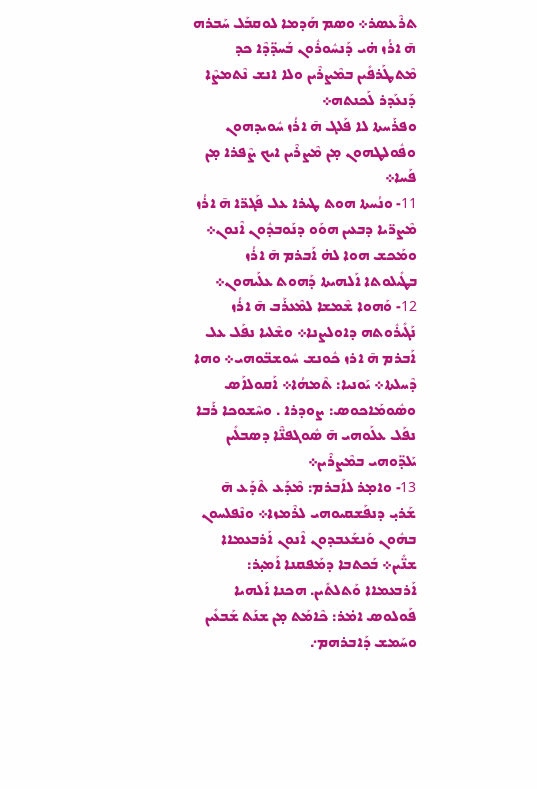ܬܪܶܥܣܪ܀ ܘܣܡ ܗܰܕܡܐ ܠܘܩܒܰܠ ܚܰܒܪܗ ܗ̄ ܐܪܳܙ ܗ̇ܝ ܕܰܢܚܽܘܪܽܘܢ ܒܰܚܕ̈ܕܶܐ ܟܕ ܡܶܬܛܰܪܦܺܝܢ ܒܡܶܨܪܶܝܢ ܘܠܐ ܐܢܫ ܢܶܬܡܨܶܐ ܕܰܢܥܰܕܪ ܠܰܟܢܬܗ܀
ܘܦܪܰܚܬܐ ܠܐ ܦܰܠܓ ܗ̄ ܐܪܳܙ ܚܽܘܝܕܗܘܢ ܘܦܽܘܠܛܗܘܢ ܡ̣ܢ ܡܶܨܪܶܝܢ ܐܝܟ ܨܶܦܪܐ ܡ̣ܢ ܦܰܚܐ܀
11- ܘܢܳܚܬܐ ܗܘܬ ܛܝܪܐ ܥܠ ܦܰܓܪ̈ܐ ܗ̄ ܐܪܳܙ ܡܶܨܪ̈ܝܐ ܕܒܥܝܢ ܗܘܰܘ ܕܢܰܘܒܕܽܘܢ ܐܶܢܘܢ܀
ܘܡܰܟܫ ܗܘܐ ܠܗ̇ ܐܰܒܪܡ ܗ̄ ܐܪܳܙ ܒܛܺܝܠܘܬܐ ܐܰܠܗܝܬܐ ܕܰܗܘܬ ܥܠܰܝܗܘܢ܀
12- ܘܰܗܘܐ ܫܶܡܫܐ ܠܡܶܥܪܰܒ ܗ̄ ܐܪܳܙ ܢܰܓܺܝܪܽܘܬܗ ܕܐܘܠܨܢܐ܀ ܘܫܶܠܝܐ ܢܦܰܠ ܥܠ ܐܰܒܪܡ ܗ̄ ܐܪܙ ܟܽܘܢܫ ܚܽܘܫܒ̈ܘܗܝ܀ ܘܗܐ ܕܶܚܠܬܐ܀ ܝܰܘܢܝܐ: ܬܶܡܗܳܐ܀ ܐܰܩܘܠܐܰܣ ܘܣܽܘܡܰܐܟܘܣ: ܨܘܕܪܐ . ܘܚܶܫܘܟܐ ܪܰܒܐ ܢܦܰܠ ܥܠܰܘܗܝ ܗ̄ ܣܽܘܓܦܢ̈ܶܐ ܕܣܒܠܺܝܢ ܝܰܠܕ̈ܘܗܝ ܒܡܶܨܪܶܝܢ܀
13- ܘܐܡ̣ܪ ܠܐܰܒܪܡ: ܡܶܕܰܥ ܬܶܕܰܥ ܗ̄ ܫܰܪܝ̣ ܕܢܦܰܫܩܝܘܗܝ ܠܪܶܡܙܐ܀ ܘܢܶܦܠܚܘܢ ܒܗܽܘܢ ܘܰܢܫܰܥܒܕܘܢ ܐܶܢܘܢ ܐܰܪܒܥܡܐܐ ܫܢ̈ܺܝܢ܀ ܒܰܟܬܒܐ ܕܡܰܦܩܢܐ ܐܰܡܝ̣ܪ: ܐܰܪܒܥܡܐܐ ܘܰܬܠܬܺܝܢ. ܗܟܢܐ ܐܰܠܗܝܐ ܦܰܘܠܘܣ ܐܡ̇ܪ: ܟܶܐܡܰܬ ܡ̣ܢ ܫܢܰܬ ܫܰܒܥܺܝܢ ܘܚܰܡܫ ܕܰܐܒܪܗܡ܇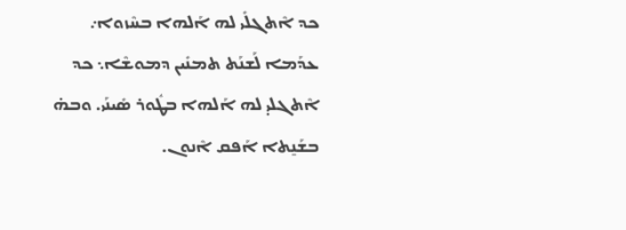ܟܕ ܐܶܬܓܠܺܝ ܠܗ ܐܰܠܗܐ ܒܚܶܙܘܐ܇ ܥܕܰܡܐ ܠܰܫܢܰܬ ܬܡܢܺܝܢ ܕܡܘܫܶܐ܆ ܟܕ ܐܶܬܓܠܝ̣ ܠܗ ܐܰܠܗܐ ܒܛܽܘܪ ܣܺܝܢܰܝ. ܘܒܗ̇ ܒܫܰܢ̱ܬܐ ܐܰܦܩ ܐܶܢܘܢ.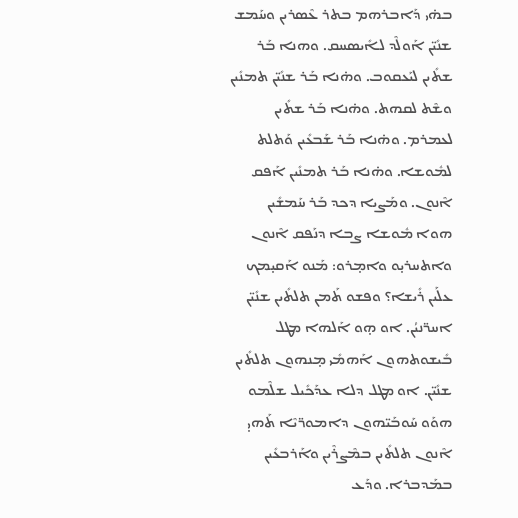ܒܗ̇ܝ ܕܰܐܒܪܗܡ ܒܬܪ ܥܶܣܪܝܢ ܘܚܰܡܫ ܫܢܺܝ̈ܢ ܐܰܘܠܶܕ ܠܐܺܝܣܚܩ. ܘܗܢܐ ܒܰܪ ܫܬܺܝܢ ܠܝܰܥܩܘܒ. ܘܗ̇ܢܐ ܒܰܪ ܫܢܺܝ̈ܢ ܬܡܢܺܝܢ ܘܫܶܬ ܠܩܗܬ. ܘܗ̇ܢܐ ܒܰܪ ܫܬܺܝܢ ܠܥܡܪܡ. ܘܗ̇ܢܐ ܒܰܪ ܫܰܒܥܺܝܢ ܘܰܬܠܬ ܠܡܽܘܫܐ. ܘܗ̇ܢܐ ܒܰܪ ܬܡܢܺܝܢ ܐܰܦܩ ܐܶܢܘܢ. ܘܡܰܨܝܐ ܕܟܕ ܒܰܪ ܚܰܡܫܺܝܢ ܗܘܐ ܡܽܘܫܐ ܨܒܐ ܕܢܰܦܩ ܐܶܢܘܢ ܘܐܬܚܪܝ̣ܘ ܘܐܡ̣ܪܘ: ܡܰܢܘ ܐܰܩܝ̣ܡܟ ܥܠܰܝܢ ܪܺܝܫܐ؟ ܘܦܫܘ ܬܰܡܢ ܬܠܬܺܝܢ ܫܢܺܝ̈ܢ ܐܚܪ̈ܢܝܳܢ. ܐܘ ܗ̣ܘ ܐܰܠܗܐ ܡܛܠ ܒܺܝܫܘܬܗܘܢ ܐܰܗܡܺܝ ܡ̣ܢܗܘܢ ܬܠܬܺܝܢ ܫܢܺܝ̈ܢ. ܐܘ ܡܛܠ ܕܠܐ ܥܕܰܟܺܝܠ ܫܠܶܡܘ ܗܘܰܘ ܚܰܘܒܰܝ̈ܗܘܢ ܕܐܡܘܪ̈ܝܶܐ ܬܰܗܝ̣ ܐܶܢܘܢ ܬܠܬܺܝܢ ܒܡܶܨܪܶܝܢ ܘܐܰܪܒܥܺܝܢ ܒܡܰܕܒܪܐ. ܘܕܰܥ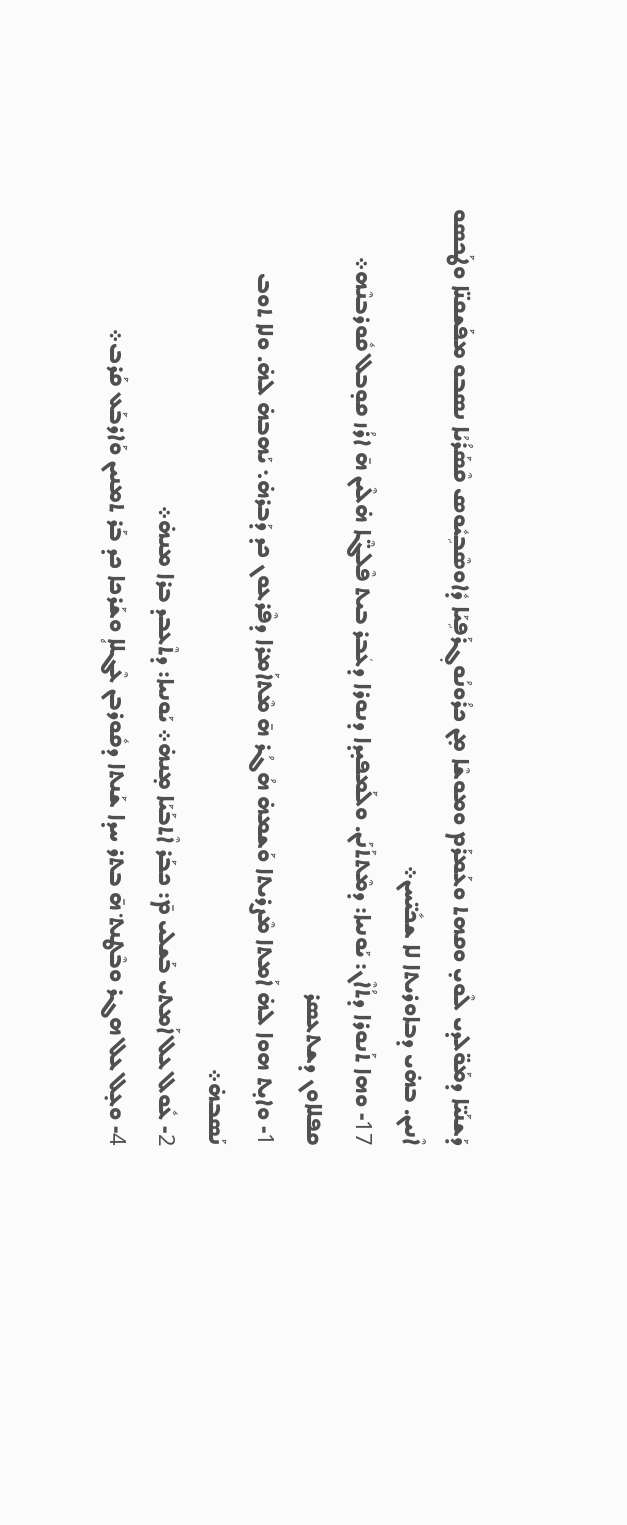ܕܰܫܢܰܝ̈ܐ ܕܡܰܘ̈ܠܕܝ ܠܶܘܝ̣ ܘܩܗܬ ܘܥܰܡܪܰܡ ܘܡܘܫܶܐ ܡ̣ܢ ܟܪܳܘܢܳܘܓ݂ܪܰܦܹܝܰܐ ܕܽܐܘܣܶܒܹܝܽܘܣ ܩܶܣܰܪܳܝܳܐ ܢܣܒܘ ܡܦܰܫܩܢ̈ܐ ܘܛܰܟܣܘ ܐܶܢܝܢ. ܒܗ̇ܝ ܕܒܐܘܪܝܬܐ ܠܐ ܫܟܺܝ̈ܚܢ܀
17- ܘܗܐ ܬܰܢܘܪܐ ܕܬܳܐܶܢ: ܝܰܘܢܝܐ: ܕܡܶܬܬܰܢܰܢ. ܘܠܰܡܦܝ̣ܕܐ ܕܢܘܪܐ ܕܥܿܒܪ ܒܝܬ ܦܶܠܓ̈ܶܐ ܗ̇ܠܶܝܢ ܗ̄ ܐܪܳܙ ܩܘ̣ܒܠ ܩܽܘܪܒܢܶܗ܀
ܩܦܠܐܘܢ ܕܫܬܥܣܪ
1- ܘܐܝ̣ܬ ܗܘܐ ܠܗ̇ ܐܰܡܬܐ ܡܶܨܪܝܬܐ ܘܰܫܡܗ̇ ܗܳܓܳܪ ܗ̄ ܡܶܬܐܰܡܪܐ ܕܦܶܪܥܘܢ ܟܕ ܕܰܒܪܗ̇܆ ܝܰܗܒܗ̇ ܠܗ̇. ܘܠܐ ܬܘܒ ܢܰܣܒܗ̇܀
2- ܥܽܘܠ ܥܠ ܐܰܡܬܝ ܒܰܫܠܝ ܡ̄: ܟܒܰܪ ܐܶܬܒܰܝܰܐ ܡ̣ܢܗ̇܀ ܝܰܘܢܝܐ: ܕܬܶܥܒܕ ܒܪܐ ܡܢܗ̇܀
4- ܘܥ̣ܠ ܥܠ ܗܓܪ ܘܒܶܛܢܬ݀ ܗ̄ ܒܬܪ ܚܕܐ ܫܰܢܬܐ ܕܩܽܘܪܒܢ ܥܶܓܠܐܴ ܘܫܰܪܟܐ ܟܕ ܒܰܪ ܬܡܢܝܢ ܘܰܐܪܒܰܥ ܩܰܪܒ܀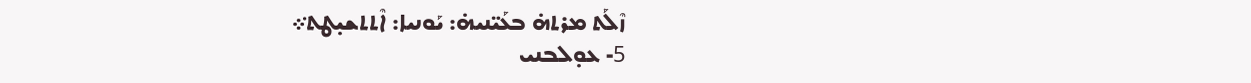ܙܶܠܰܬ ܡܪܬܗ̇ ܒܥܰܝ̈ܢܝܗ̇: ܝܰܘܢܝܐ: ܐܶܬܬܫܝ̣ܛܬ݀܀
5- ܥܘ̣ܠܒܢܝ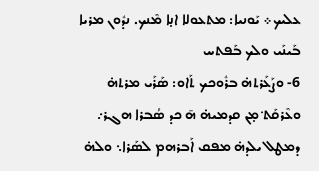ܥܠܝܟ܀ ܝܰܘܢܝܐ: ܡܬܥܘܠܐ ܐܢ̣ܐ ܡܶܢܟ. ܢܕܽܘܢ ܡܪܝܐ ܒܰܝܢܰܝ ܘܠܟ ܒܰܦܬܚ
6- ܘܨܰܥܰܪܬܗ̇ ܒܪܽܘܟܟ ܬܰܐܘ: ܣܰܪܰܝ ܡܪܬܗ̇ ܘܥܶܪܩܰܬ݀ ܡ̣ܢ ܩܕܡܝܗ̇ ܗ̄ ܟܕ ܣܳܒܪܐ ܗܓܪ܇ ܕܡܛܠ ܝܠܕܗ̇ ܡܦܩ ܐܰܒܪܗܡ ܠܣܰܪܐ܆ ܘܠܗ̇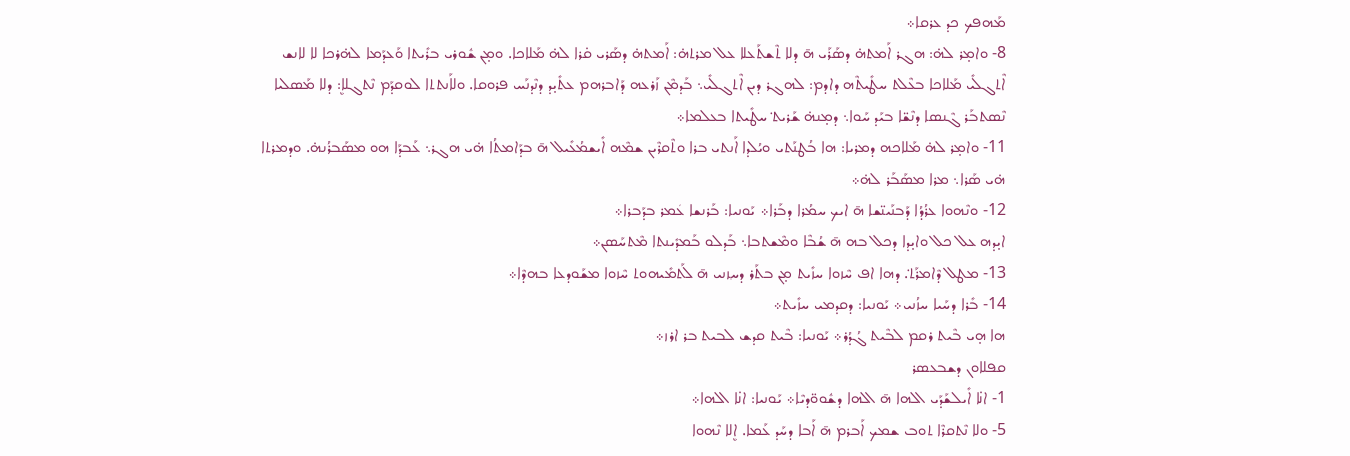ܡܰܗܦܟ ܟܕ ܥܪܩܐ܀
8- ܘܐܡ̣ܪ ܠܗ̇: ܗܓܪ ܐܰܡܬܗ̇ ܕܣܰܪܰܝ ܗ̄ ܕܠܐ ܬܶܫܬܰܥܠܐ ܥܠ ܡܪܬܗ̇: ܐܰܡܬܗ̇ ܕܣܰܪܝ ܩ̇ܪܐ ܠܗ̇ ܡܰܠܐܟܐ. ܘܡ̣ܢ ܫܽܘܪܝ ܒܪܺܝܬܐ ܘܰܥܕܰܡܐ ܠܗ̇ܪܟܐ ܠܐ ܠܐܢܫ ܐܶܬܓܠܺܝ ܡܰܠܐܟܐ ܒܥܶܠܬ ܚܛܺܝܬܶܗ ܕܐܕܡ: ܠܗܓܪ ܕܝܢ ܐܶܬܓܠܺܝ܆ ܒܰܕܡܶܢ ܙܰܪܥܗ ܕܰܐܒܪܗܡ ܥܬܺܝ̣ܕ ܕܢܶܕܢܰܚ ܦܪܘܩܐ. ܘܠܐܰܢܬܬܐ ܠܘܩܕܰܡ ܢܶܬܓܠܐܷ: ܕܠܐ ܡܰܣܠܝܐ ܢܶܣܬܒܰܪ ܓܶܢܣܐ ܕܢܶܫ̈ܐ ܒܝܰܕ ܚܰܘܐ܆ ܕܡ̣ܢܗ̇ ܫܰܪܝܬ݀ ܚܛܺܝܬܐ ܒܥܠܡܐ܀
11- ܘܐܡ̣ܪ ܠܗ̇ ܡܰܠܐܟܗ ܕܡܪܝܐ: ܗܐ ܒܳܛܢܰܬܝ ܘܝܳܠܕܐ ܐܰܢܬܝ ܒܪܐ ܘܬܶܩܪܶܝܢ ܫܡܶܗ ܐܺܝܫܡܳܥܺܝܠ ܗ̄ ܒܕܰܐܡܬܳܐ ܗ̇ܝ ܗܓܪ܆ ܥܰܒܕܰܐ ܗܘ ܡܣܰܒܪܳܢܗ̇. ܘܕܡܪܬܐ ܗ̇ܝ ܣܰܪܐ܆ ܡܪܐ ܡܣܰܒܰܪ ܠܗ̇܀
12- ܘܢܶܗܘܐ ܥܪܳܕܳܐ ܕܰܒܢܰܝܢ̈ܫܐ ܗ̄ ܐܝܟ ܚܡܳܪܐ ܕܒܰܪܐ܀ ܝܰܘܢܝܐ: ܒܰܪܢܫܐ ܥܿܡܪ ܒܕܰܒܪܐ܀
ܐܝ̣ܕܗ ܥܠ ܟܠ ܘܐܝ̣ܕܐ ܕܟܠ ܒܗ ܗ̄ ܫܳܒܶܐ ܘܡܶܫܬܒܐ܆ ܒܰܕܠܘ ܒܰܡܕܺܝܢܬܐ ܡܶܬܚܰܣܢ܀
13- ܡܛܠ ܕܶܐܡܪܰܬ݀. ܕܗܐ ܐܦ ܚܶܙܘܐ ܚܙܺܝܬ ܡ̣ܢ ܒܬܰܪ ܕܚ݂ܙܢܝ ܗ̄ ܠܰܬܡܺܝܗܘܬ ܚܶܙܘܐ ܡܫܰܘܕܥܐ ܒܗܕܶܐ܀
14- ܒܺܪܐ ܕܚܰܝܐ ܚܙܳܢܝ܀ ܝܰܘܢܝܐ: ܕܩܕܡܝ ܚܙܺܝܬ܀
ܗܐ ܗ̣ܝ ܒܶܝܬ ܪܩܡ ܠܒܶܝܬ ܓܳܕܳܪ܀ ܝܰܘܢܝܐ: ܒܶܝܬ ܩܕܫ ܠܒܝܬ ܒܪ ܐܪܙ܀
ܩܦܠܐܘܢ ܕܫܒܥܣܪ
1- ܐܢ̇ܐ ܐܺܝܠܫܰܕܰܝ ܐܠܗܐ ܗ̄ ܐܠܗܐ ܕܫܽܘܘ̈ܕܝܶܐ܀ ܝܰܘܢܝܐ: ܐܢ̇ܐ ܐܠܗܐ܀
5- ܘܠܐ ܢܶܬܩܪܶܐ ܬܘܒ ܫܡܟ ܐܰܒܪܡ ܗ̄ ܐܰܒܐ ܕܚܰܕ ܥܰܡܐ. ܐܷܠܐ ܢܶܗܘܐ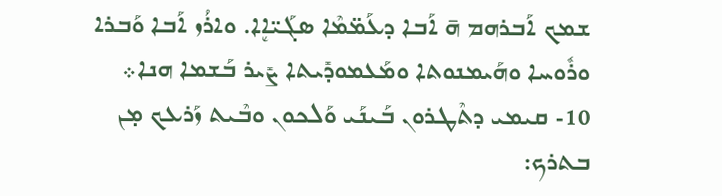ܫܡܟ ܐܰܒܪܗܡ ܗ̄ ܐܰܒܐ ܕܥܰܡ̈ܡܶܐ ܣܓܰܝ̈ܐܷܐ. ܘܐܪܳܙ ܐܰܒܐ ܘܰܒܪܐ ܘܪܽܘܚܐ ܘܗܰܝܡܢܘܬܐ ܘܡܰܥܡܘܕܺܝܬܐ ܨܺܝܪ ܒܰܫܡܐ ܗܢܐ܀
10- ܩܝܡܝ ܕܬܶܛܪܘܢ ܒܰܝܢܰܝ ܘܰܠܟܘܢ ܘܒܶܝܬ ܙܰܪܥܟ ܡ̣ܢ ܒܬܪܟ: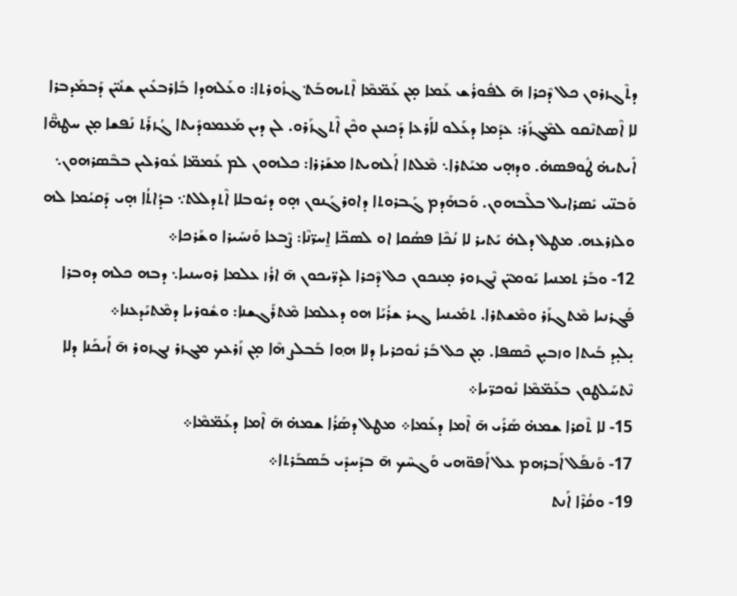ܕܬܶܓܙܪܘܢ ܟܠ ܕܶܟܪܐ ܗ̄ ܠܦܽܘܪܳܫ ܥܰܡܐ ܡ̣ܢ ܥܰܡ̈ܡܶܐ ܐܶܬܝܗܒܰܬ݀ ܓܙܽܘܪܬܐ: ܘܥܰܠܗܕܐ ܒܰܐܪܒܥܺܝܢ ܫܢܺܝ̈ܢ ܕܰܒܡܰܕܒܪܐ ܠܐ ܐܶܣܬܢܶܩܘ ܠܡܶܓܙܰܪ: ܥܕܰܡܐ ܕܥܰܠܘ ܠܐܰܪܥܐ ܕܰܟܢܥܢ ܘܟܶܢ ܐܶܬܓܙܰܪܘ. ܠܢ ܕܝܢ ܡܰܥܡܘܕܺܝܬܐ ܓܳܙܪܰܬ ܢܰܦܫܐ ܡ̣ܢ ܚܛܗ̈ܶܐ ܐܺܝܬܝܗ̇ ܛܽܘܦܣܗ̇. ܘܕܗ̣ܝ ܡܝܰܬܪܐ܆ ܡܶܠܬܐ ܐܰܠܗܝܬܐ ܡܫܰܪܪܐ: ܟܠܗܘܢ ܠܡ ܥܰܡܡ̈ܐ ܥܽܘܪܠܝܢ ܒܒܶܣܪܗܘܢ܆ ܘܰܒܢ̈ܝ ܝܺܣܪܐܝܠ ܒܠܶܒܗܘܢ. ܘܰܒܗܰܕܡ ܓܰܒܪܘܬܐ ܕܐܘܪܓܰܢܘܢ ܗ̣ܘ ܕܝܽܘܒܠܐ ܐܶܬܕܠܠܬ݀܆ ܒܕܳܐܬܳܐ ܗ̣ܝ ܕܰܩܝܳܡܐ ܠܗ ܘܠܙܪܥܗ. ܡܛܠ ܕܠܗ̇ ܝܰܬܝܪ ܠܐ ܢܳܟܶܐ ܦܣܳܩܐ ܐܘ ܠܣܟ̈ܐ ܐ̱ܚܪ̈ܢܶܐ: ܨܶܒܥܐ ܘܰܢܚܺܝܪܐ ܘܫܰܪܟܐ܀
12- ܘܒܰܪ ܬܡܢܝܐ ܝܰܘܡܝ̈ܢ ܢܶܓܙܘܪ ܡ̣ܢܟܘܢ ܟܠ ܕܶܟܪܐ ܠܕܪ̈ܝܟܘܢ ܗ̄ ܐܪܳܙ ܥܠܡܐ ܪܘܚܢܝܐ܆ ܕܒܗ ܟܠܗ ܕܘܒܪܐ ܦܰܓܪܢܝܐ ܡܶܬܓܙܰܪ ܘܡܶܫܬܪܐ. ܬܡܺܝܢܝܐ ܓܝܪ ܫܪܳܝܰܐ ܗܘ ܕܥܠܡܐ ܡܶܬܪܰܓܫܢܐ: ܘܫܽܘܪܝܐ ܕܡܶܬܝܰܕܥܢܐ܀
ܝ̣ܠܝ̣ܕ ܒܰܝܬܐ ܘܙܒܝ̣ܢ ܟܶܣܦܐ. ܡ̣ܢ ܟܠ ܒܰܪ ܢܽܘܟܪܝܐ ܕܠܐ ܗ݂ܘܐ ܒܰܒܠܨ ܗܶܐ ܡ̣ܢ ܙܰܪܥܟ ܡܓܙܪ ܢܓܙܘܪ ܗ̄ ܐܰܝܟܰܢܐ ܕܠܐ ܢܶܬܚܰܠܛܘܢ ܒܥܰܡ̈ܡܶܐ ܢܽܘܟܪ̈ܝܐ܀
15- ܠܐ ܬܶܩܪܐ ܫܡܗ̇ ܣܰܪܰܝ ܗ̄ ܐܶܡܐ ܕܥܰܡܐ܀ ܡܛܠ ܕܣܰܪܳܐ ܫܡܗ̇ ܗ̄ ܐܶܡܐ ܕܥܰܡ̈ܡܶܐ܀
17- ܘܰܢܦܰܠ ܐܰܒܪܗܡ ܥܠ ܐܰܦܘ̈ܗܝ ܘܰܓܚܶܟ ܗ̄ ܒܕܰܚܕܺܝ ܒܰܣܒܰܪܬܐ܀
19- ܘܩܳܪܶܐ ܐܰܢܬ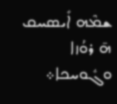ܫܡܶܗ ܐܺܝܣܚܩ ܗ̄ ܪܘܳܙܐ ܘܓܽܘܚܟܐ܀